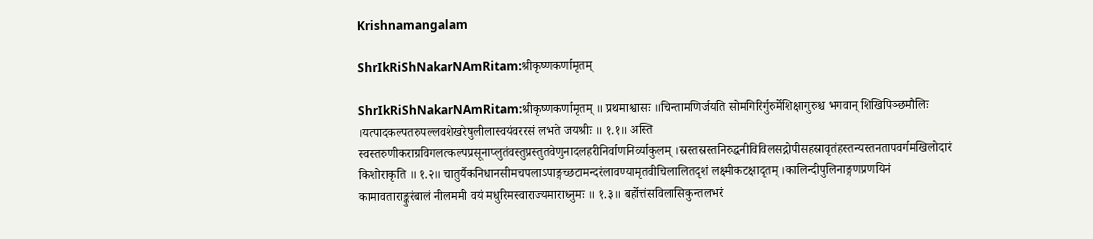Krishnamangalam

ShrIkRiShNakarNAmRitam:श्रीकृष्णकर्णामृतम्

ShrIkRiShNakarNAmRitam:श्रीकृष्णकर्णामृतम् ॥ प्रथमाश्वासः ॥चिन्तामणिर्जयति सोमगिरिर्गुरुर्मेशिक्षागुरुश्च भगवान् शिखिपिञ्छमौलिः ।यत्पादकल्पतरुपल्लवशेखरेषुलीलास्वयंवररसं लभते जयश्रीः ॥ १.१॥ अस्ति स्वस्तरुणीकराग्रविगलत्कल्पप्रसूनाप्लुतंवस्तुप्रस्तुतवेणुनादलहरीनिर्वाणनिर्व्याकुलम् ।स्रस्तस्रस्तनिरुद्धनीविविलसद्गोपीसहस्रावृतंहस्तन्यस्तनतापवर्गमखिलोदारं किशोराकृति ॥ १.२॥ चातुर्यैकनिधानसीमचपलाऽपाङ्गच्छटामन्दरंलावण्यामृतवीचिलालितदृशं लक्ष्मीकटक्षादृतम् ।कालिन्दीपुलिनाङ्गणप्रणयिनं कामावताराङ्कुरंबालं नीलममी वयं मधुरिमस्वाराज्यमाराध्नुमः ॥ १.३॥ बर्होत्तंसविलासिकुन्तलभरं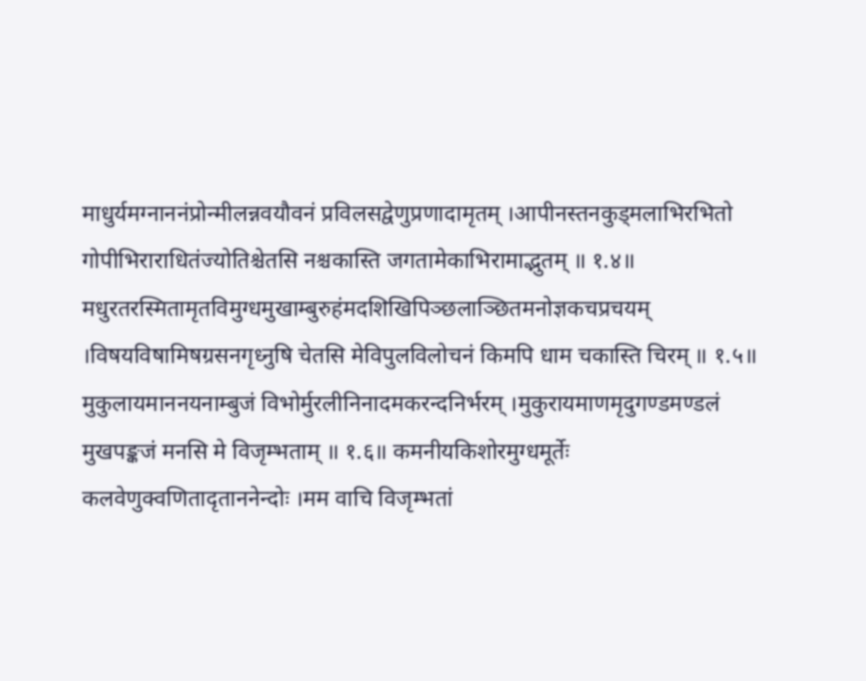माधुर्यमग्नाननंप्रोन्मीलन्नवयौवनं प्रविलसद्वेणुप्रणादामृतम् ।आपीनस्तनकुड्मलाभिरभितो गोपीभिराराधितंज्योतिश्चेतसि नश्चकास्ति जगतामेकाभिरामाद्भुतम् ॥ १.४॥ मधुरतरस्मितामृतविमुग्धमुखाम्बुरुहंमदशिखिपिञ्छलाञ्छितमनोज्ञकचप्रचयम् ।विषयविषामिषग्रसनगृध्नुषि चेतसि मेविपुलविलोचनं किमपि धाम चकास्ति चिरम् ॥ १.५॥ मुकुलायमाननयनाम्बुजं विभोर्मुरलीनिनादमकरन्दनिर्भरम् ।मुकुरायमाणमृदुगण्डमण्डलं मुखपङ्कजं मनसि मे विजृम्भताम् ॥ १.६॥ कमनीयकिशोरमुग्धमूर्तेः कलवेणुक्वणितादृताननेन्दोः ।मम वाचि विजृम्भतां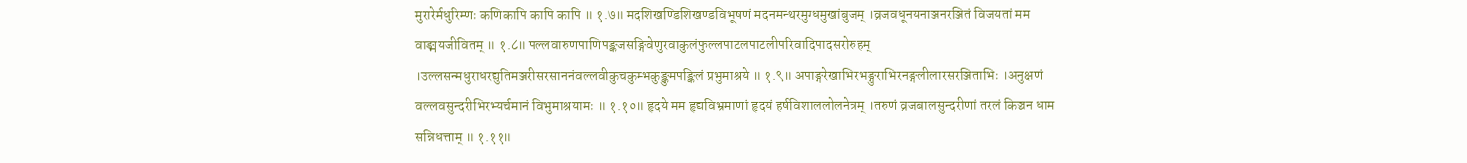मुरारेर्मधुरिम्णः कणिकापि कापि कापि ॥ १.७॥ मदशिखण्डिशिखण्डविभूषणं मदनमन्थरमुग्धमुखांबुजम् ।व्रजवधूनयनाञ्जनरञ्जितं विजयतां मम वाङ्मयजीवितम् ॥ १.८॥ पल्लवारुणपाणिपङ्कजसङ्गिवेणुरवाकुलंफुल्लपाटलपाटलीपरिवादिपादसरोरुहम् ।उल्लसन्मधुराधरद्युतिमञ्जरीसरसाननंवल्लवीकुचकुम्भकुङ्कुमपङ्किलं प्रभुमाश्रये ॥ १.९॥ अपाङ्गरेखाभिरभङ्गुराभिरनङ्गलीलारसरञ्जिताभिः ।अनुक्षणं वल्लवसुन्दरीभिरभ्यर्चमानं विभुमाश्रयामः ॥ १.१०॥ हृदये मम हृद्यविभ्रमाणां हृदयं हर्षविशाललोलनेत्रम् ।तरुणं व्रजबालसुन्दरीणां तरलं किञ्चन धाम सन्निधत्ताम् ॥ १.११॥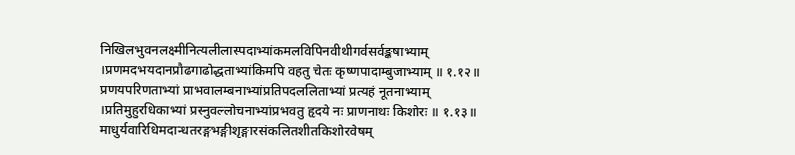निखिलभुवनलक्ष्मीनित्यलीलास्पदाभ्यांकमलविपिनवीथीगर्वसर्वङ्कषाभ्याम् ।प्रणमदभयदानप्रौढगाढोद्धताभ्यांकिमपि वहतु चेतः कृष्णपादाम्बुजाभ्याम् ॥ १.१२॥ प्रणयपरिणताभ्यां प्राभवालम्बनाभ्यांप्रतिपदललिताभ्यां प्रत्यहं नूतनाभ्याम् ।प्रतिमुहुरधिकाभ्यां प्रस्नुवल्लोचनाभ्यांप्रभवतु हृदये नः प्राणनाथः किशोरः ॥ १.१३॥ माधुर्यवारिधिमदान्धतरङ्गभङ्गीश‍ृङ्गारसंकलितशीतकिशोरवेषम्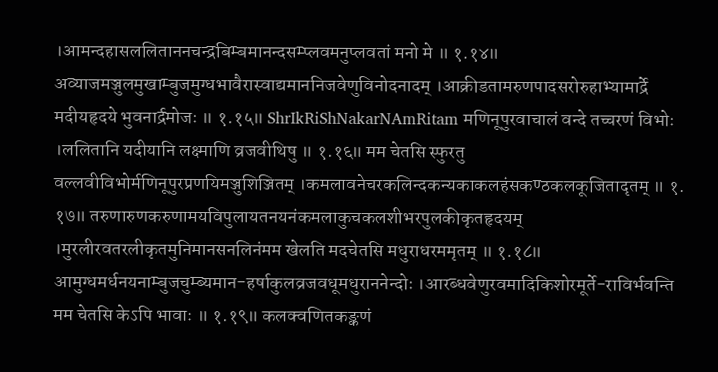।आमन्दहासललिताननचन्द्रबिम्बमानन्दसम्प्लवमनुप्लवतां मनो मे ॥ १.१४॥ अव्याजमञ्जुलमुखाम्बुजमुग्धभावैरास्वाद्यमाननिजवेणुविनोदनादम् ।आक्रीडतामरुणपादसरोरुहाभ्यामार्द्रे मदीयहृदये भुवनार्द्रमोजः ॥ १.१५॥ ShrIkRiShNakarNAmRitam मणिनूपुरवाचालं वन्दे तच्चरणं विभोः ।ललितानि यदीयानि लक्ष्माणि व्रजवीथिषु ॥ १.१६॥ मम चेतसि स्फुरतु वल्लवीविभोर्मणिनूपुरप्रणयिमञ्जुशिञ्जितम् ।कमलावनेचरकलिन्दकन्यकाकलहंसकण्ठकलकूजितादृतम् ॥ १. १७॥ तरुणारुणकरुणामयविपुलायतनयनंकमलाकुचकलशीभरपुलकीकृतहृदयम् ।मुरलीरवतरलीकृतमुनिमानसनलिनंमम खेलति मदचेतसि मधुराधरममृतम् ॥ १.१८॥ आमुग्धमर्धनयनाम्बुजचुम्ब्यमान-हर्षाकुलव्रजवधूमधुराननेन्दोः ।आरब्धवेणुरवमादिकिशोरमूर्ते-राविर्भवन्ति मम चेतसि केऽपि भावाः ॥ १.१९॥ कलक्वणितकङ्कणं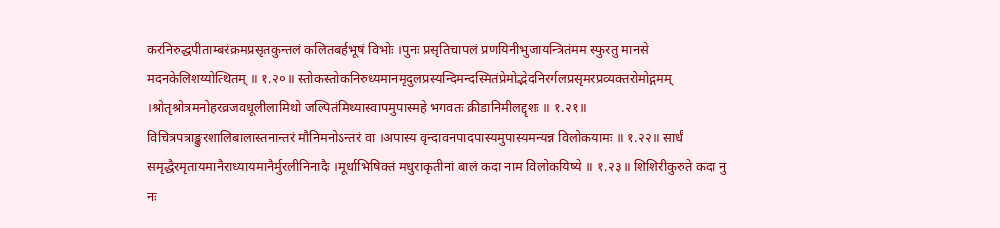करनिरुद्धपीताम्बरंक्रमप्रसृतकुन्तलं कलितबर्हभूषं विभोः ।पुनः प्रसृतिचापलं प्रणयिनीभुजायन्त्रितंमम स्फुरतु मानसे मदनकेलिशय्योत्थितम् ॥ १.२०॥ स्तोकस्तोकनिरुध्यमानमृदुलप्रस्यन्दिमन्दस्मितंप्रेमोद्भेदनिरर्गलप्रसृमरप्रव्यक्तरोमोद्गमम् ।श्रोतृश्रोत्रमनोहरव्रजवधूलीलामिथो जल्पितंमिथ्यास्वापमुपास्महे भगवतः क्रीडानिमीलद्दृशः ॥ १.२१॥ विचित्रपत्राङ्कुरशालिबालास्तनान्तरं मौनिमनोऽन्तरं वा ।अपास्य वृन्दावनपादपास्यमुपास्यमन्यन्न विलोकयामः ॥ १.२२॥ सार्धं समृद्धैरमृतायमानैराध्यायमानैर्मुरलीनिनादैः ।मूर्धाभिषिक्तं मधुराकृतीनां बालं कदा नाम विलोकयिष्ये ॥ १.२३॥ शिशिरीकुरुते कदा नु नः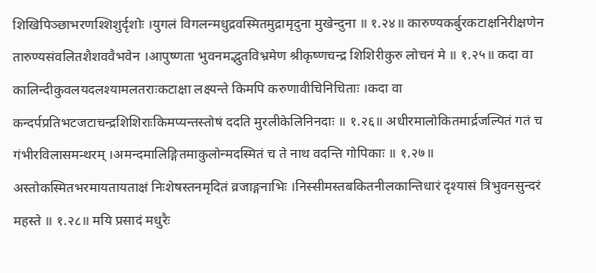शिखिपिञ्छाभरणश्शिशुर्दृशोः ।युगलं विगलन्मधुद्रवस्मितमुद्रामृदुना मुखेन्दुना ॥ १.२४॥ कारुण्यकर्बुरकटाक्षनिरीक्षणेन तारुण्यसंवलितशैशववैभवेन ।आपुष्णता भुवनमद्भुतविभ्रमेण श्रीकृष्णचन्द्र शिशिरीकुरु लोचनं मे ॥ १.२५॥ कदा वा कालिन्दीकुवलयदलश्यामलतराःकटाक्षा लक्ष्यन्ते किमपि करुणावीचिनिचिताः ।कदा वा कन्दर्पप्रतिभटजटाचन्द्रशिशिराःकिमप्यन्तस्तोषं ददति मुरलीकेलिनिनदाः ॥ १.२६॥ अधीरमालोकितमार्द्रजल्पितं गतं च गंभीरविलासमन्थरम् ।अमन्दमालिङ्गितमाकुलोन्मदस्मितं च ते नाथ वदन्ति गोपिकाः ॥ १.२७॥ अस्तोकस्मितभरमायतायताक्षं निःशेषस्तनमृदितं व्रजाङ्गनाभिः ।निस्सीमस्तबकितनीलकान्तिधारं दृश्यासं त्रिभुवनसुन्दरं महस्ते ॥ १.२८॥ मयि प्रसादं मधुरैः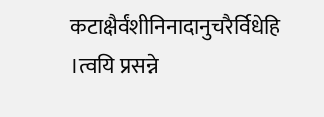कटाक्षैर्वंशीनिनादानुचरैर्विधेहि ।त्वयि प्रसन्ने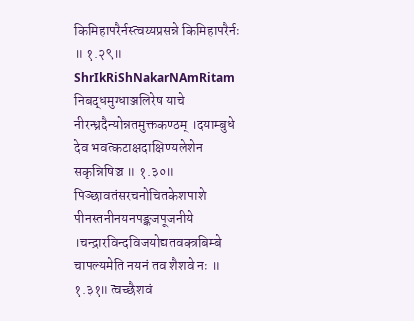किमिहापरैर्नस्त्वय्यप्रसन्ने किमिहापरैर्नः ॥ १.२९॥ ShrIkRiShNakarNAmRitam निबद्धमुग्धाञ्जलिरेष याचे नीरन्ध्रदैन्योन्नतमुक्तकण्ठम् ।दयाम्बुधे देव भवत्कटाक्षदाक्षिण्यलेशेन सकृन्निषिञ्च ॥ १.३०॥ पिञ्छावतंसरचनोचितकेशपाशे पीनस्तनीनयनपङ्कजपूजनीये ।चन्द्रारविन्दविजयोद्यतवक्त्रबिम्बे चापल्यमेति नयनं तव शैशवे नः ॥ १.३१॥ त्वच्छैशवं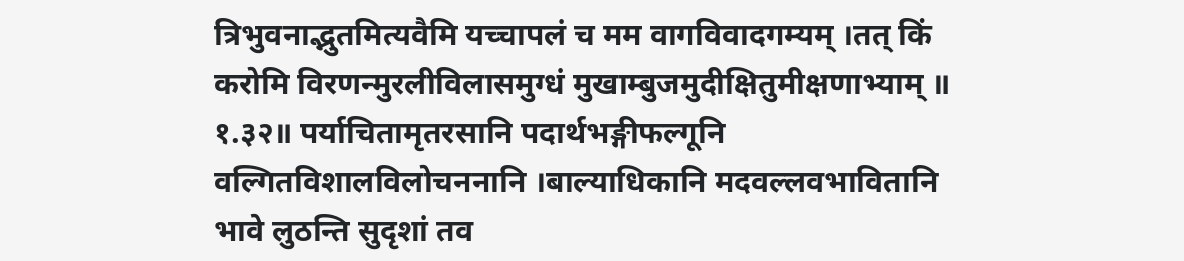त्रिभुवनाद्भुतमित्यवैमि यच्चापलं च मम वागविवादगम्यम् ।तत् किं करोमि विरणन्मुरलीविलासमुग्धं मुखाम्बुजमुदीक्षितुमीक्षणाभ्याम् ॥ १.३२॥ पर्याचितामृतरसानि पदार्थभङ्गीफल्गूनि वल्गितविशालविलोचननानि ।बाल्याधिकानि मदवल्लवभावितानि भावे लुठन्ति सुदृशां तव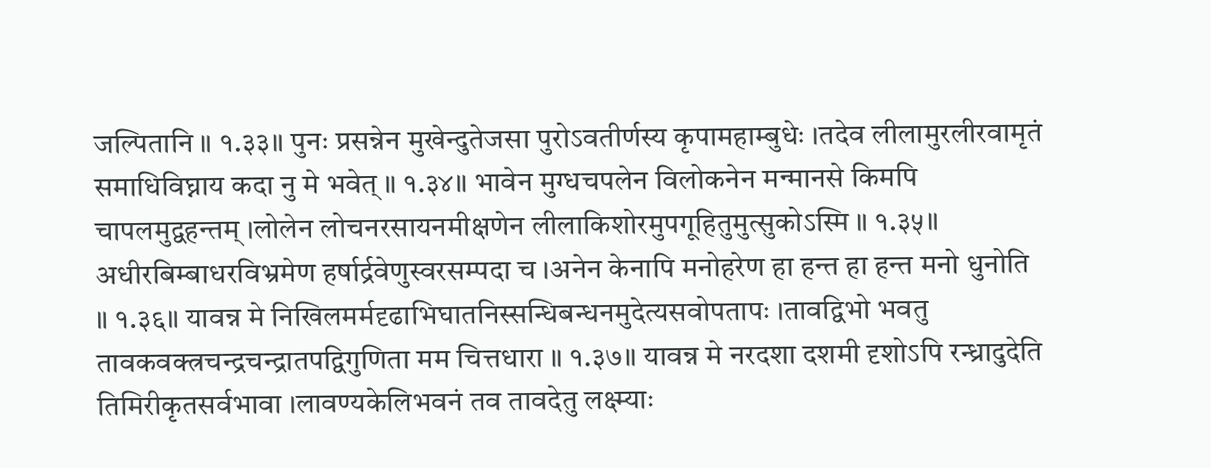जल्पितानि ॥ १.३३॥ पुनः प्रसन्नेन मुखेन्दुतेजसा पुरोऽवतीर्णस्य कृपामहाम्बुधेः ।तदेव लीलामुरलीरवामृतं समाधिविघ्नाय कदा नु मे भवेत् ॥ १.३४॥ भावेन मुग्धचपलेन विलोकनेन मन्मानसे किमपि चापलमुद्वहन्तम् ।लोलेन लोचनरसायनमीक्षणेन लीलाकिशोरमुपगूहितुमुत्सुकोऽस्मि ॥ १.३५॥ अधीरबिम्बाधरविभ्रमेण हर्षार्द्रवेणुस्वरसम्पदा च ।अनेन केनापि मनोहरेण हा हन्त हा हन्त मनो धुनोति ॥ १.३६॥ यावन्न मे निखिलमर्मदृढाभिघातनिस्सन्धिबन्धनमुदेत्यसवोपतापः ।तावद्विभो भवतु तावकवक्त्रचन्द्रचन्द्रातपद्विगुणिता मम चित्तधारा ॥ १.३७॥ यावन्न मे नरदशा दशमी दृशोऽपि रन्ध्रादुदेति तिमिरीकृतसर्वभावा ।लावण्यकेलिभवनं तव तावदेतु लक्ष्म्याः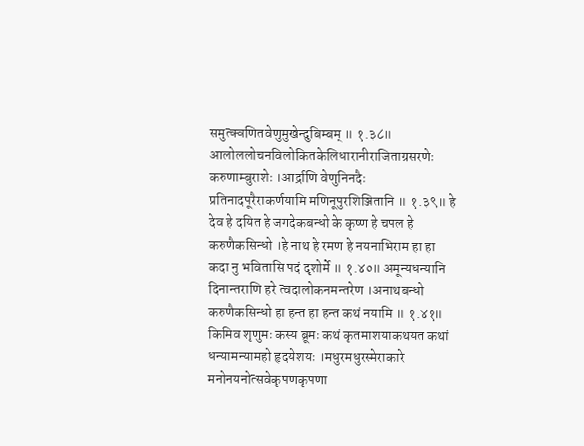समुत्क्वणितवेणुमुखेन्दुबिम्बम् ॥ १.३८॥ आलोललोचनविलोकितकेलिधारानीराजिताग्रसरणेः करुणाम्बुराशेः ।आर्द्राणि वेणुनिनदैः प्रतिनादपूरैराकर्णयामि मणिनूपुरशिञ्जितानि ॥ १.३९॥ हे देव हे दयित हे जगदेकबन्धो के कृष्ण हे चपल हे करुणैकसिन्धो ।हे नाथ हे रमण हे नयनाभिराम हा हा कदा नु भवितासि पदं दृशोर्मे ॥ १.४०॥ अमून्यधन्यानि दिनान्तराणि हरे त्वदालोकनमन्तरेण ।अनाथबन्धो करुणैकसिन्धो हा हन्त हा हन्त कथं नयामि ॥ १.४१॥ किमिव श‍ृणुमः कस्य ब्रूमः कथं कृतमाशयाकथयत कथां धन्यामन्यामहो हृदयेशयः ।मधुरमधुरस्मेराकारे मनोनयनोत्सवेकृपणकृपणा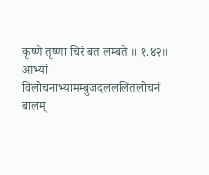कृष्णे तृष्णा चिरं बत लम्बते ॥ १.४२॥ आभ्यां विलोचनाभ्यामम्बुजदलललितलोचनं बालम्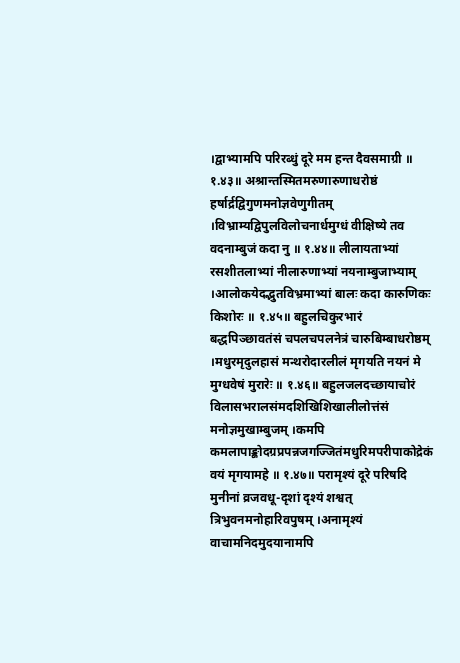।द्वाभ्यामपि परिरब्धुं दूरे मम हन्त दैवसमाग्री ॥ १.४३॥ अश्रान्तस्मितमरुणारुणाधरोष्ठं हर्षार्द्रद्विगुणमनोज्ञवेणुगीतम् ।विभ्राम्यद्विपुलविलोचनार्धमुग्धं वीक्षिष्ये तव वदनाम्बुजं कदा नु ॥ १.४४॥ लीलायताभ्यां रसशीतलाभ्यां नीलारुणाभ्यां नयनाम्बुजाभ्याम् ।आलोकयेदद्भुतविभ्रमाभ्यां बालः कदा कारुणिकः किशोरः ॥ १.४५॥ बहुलचिकुरभारं बद्धपिञ्छावतंसं चपलचपलनेत्रं चारुबिम्बाधरोष्ठम् ।मधुरमृदुलहासं मन्थरोदारलीलं मृगयति नयनं मे मुग्धवेषं मुरारेः ॥ १.४६॥ बहुलजलदच्छायाचोरं विलासभरालसंमदशिखिशिखालीलोत्तंसं मनोज्ञमुखाम्बुजम् ।कमपि कमलापाङ्कोदग्रप्रपन्नजगज्जितंमधुरिमपरीपाकोद्रेकं वयं मृगयामहे ॥ १.४७॥ परामृश्यं दूरे परिषदि मुनीनां व्रजवधू-दृशां दृश्यं शश्वत् त्रिभुवनमनोहारिवपुषम् ।अनामृश्यं वाचामनिदमुदयानामपि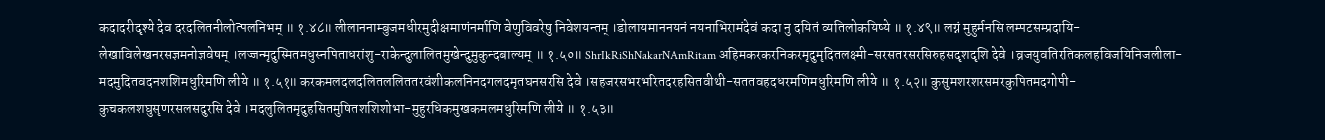कदादरीदृश्ये देव दरदलितनीलोत्पलनिभम् ॥ १.४८॥ लीलाननाम्बुजमधीरमुदीक्षमाणंनर्माणि वेणुविवरेषु निवेशयन्तम् ।डोलायमाननयनं नयनाभिरामंदेवं कदा नु दयितं व्यतिलोकयिष्ये ॥ १.४९॥ लग्नं मुहुर्मनसि लम्पटसम्प्रदायि-लेखाविलेखनरसज्ञमनोज्ञवेषम् ।लज्जन्मृदुस्मितमधुस्नपिताधरांशु-राकेन्दुलालितमुखेन्दुमुकुन्दबाल्यम् ॥ १.५०॥ ShrIkRiShNakarNAmRitam अहिमकरकरनिकरमृदुमृदितलक्ष्मी-सरसतरसरसिरुहसदृशदृशि देवे ।व्रजयुवतिरतिकलहविजयिनिजलीला-मदमुदितवदनशशिमधुरिमणि लीये ॥ १.५१॥ करकमलदलदलितललिततरवंशीकलनिनदगलदमृतघनसरसि देवे ।सहजरसभरभरितदरहसितवीथी-सततवहदधरमणिमधुरिमणि लीये ॥ १.५२॥ कुसुमशरशरसमरकुपितमदगोपी-कुचकलशघुसृणरसलसदुरसि देवे ।मदलुलितमृदुहसितमुषितशशिशोभा-मुहुरधिकमुखकमलमधुरिमणि लीये ॥ १.५३॥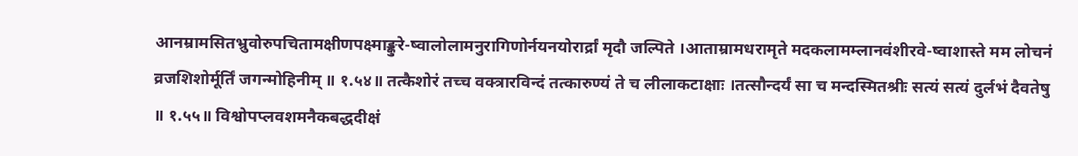आनम्रामसितभ्रुवोरुपचितामक्षीणपक्ष्माङ्कुरे-ष्वालोलामनुरागिणोर्नयनयोरार्द्रां मृदौ जल्पिते ।आताम्रामधरामृते मदकलामम्लानवंशीरवे-ष्वाशास्ते मम लोचनं व्रजशिशोर्मूर्तिं जगन्मोहिनीम् ॥ १.५४॥ तत्कैशोरं तच्च वक्त्रारविन्दं तत्कारुण्यं ते च लीलाकटाक्षाः ।तत्सौन्दर्यं सा च मन्दस्मितश्रीः सत्यं सत्यं दुर्लभं दैवतेषु ॥ १.५५॥ विश्वोपप्लवशमनैकबद्धदीक्षं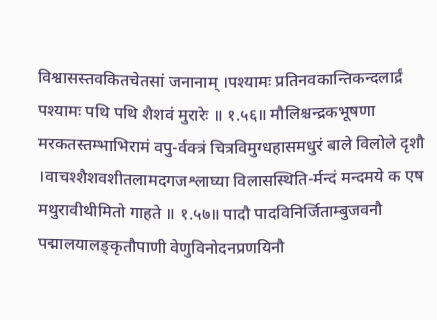विश्वासस्तवकितचेतसां जनानाम् ।पश्यामः प्रतिनवकान्तिकन्दलार्द्रं पश्यामः पथि पथि शैशवं मुरारेः ॥ १.५६॥ मौलिश्चन्द्रकभूषणा मरकतस्तम्भाभिरामं वपु-र्वक्त्रं चित्रविमुग्धहासमधुरं बाले विलोले दृशौ ।वाचश्शैशवशीतलामदगजश्लाघ्या विलासस्थिति-र्मन्दं मन्दमये क एष मथुरावीथीमितो गाहते ॥ १.५७॥ पादौ पादविनिर्जिताम्बुजवनौ पद्मालयालङ्कृतौपाणी वेणुविनोदनप्रणयिनौ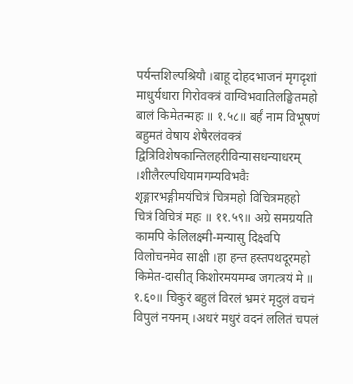पर्यन्तशिल्पश्रियौ ।बाहू दोहदभाजनं मृगदृशां माधुर्यधारा गिरोवक्त्रं वाग्विभवातिलङ्घितमहो बालं किमेतन्महः ॥ १.५८॥ बर्हं नाम विभूषणं बहुमतं वेषाय शेषैरलंवक्त्रं द्वित्रिविशेषकान्तिलहरीविन्यासधन्याधरम् ।शीलैरल्पधियामगम्यविभवैः श‍ृङ्गारभङ्गीमयंचित्रं चित्रमहो विचित्रमहहो चित्रं विचित्रं महः ॥ ११.५९॥ अग्रे समग्रयति कामपि केलिलक्ष्मी-मन्यासु दिक्ष्वपि विलोचनमेव साक्षी ।हा हन्त हस्तपथदूरमहो किमेत-दासीत् किशोरमयमम्ब जगत्त्रयं मे ॥ १.६०॥ चिकुरं बहुलं विरलं भ्रमरं मृदुलं वचनं विपुलं नयनम् ।अधरं मधुरं वदनं ललितं चपलं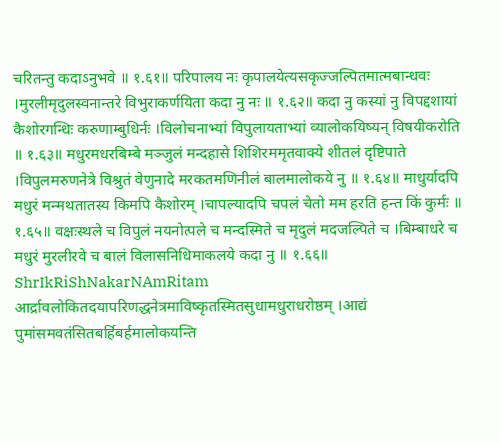चरितन्तु कदाऽनुभवे ॥ १.६१॥ परिपालय नः कृपालयेत्यसकृज्जल्पितमात्मबान्धवः ।मुरलीमृदुलस्वनान्तरे विभुराकर्णयिता कदा नु नः ॥ १.६२॥ कदा नु कस्यां नु विपद्दशायां कैशोरगन्धिः करुणाम्बुधिर्नः ।विलोचनाभ्यां विपुलायताभ्यां व्यालोकयिष्यन् विषयीकरोति ॥ १.६३॥ मधुरमधरबिम्बे मञ्जुलं मन्दहासे शिशिरममृतवाक्ये शीतलं दृष्टिपाते ।विपुलमरुणनेत्रे विश्रुतं वेणुनादे मरकतमणिनीलं बालमालोकये नु ॥ १.६४॥ माधुर्यादपि मधुरं मन्मथतातस्य किमपि कैशोरम् ।चापल्यादपि चपलं चेतो मम हरति हन्त किं कुर्मः ॥ १.६५॥ वक्षःस्थले च विपुलं नयनोत्पले च मन्दस्मिते च मृदुलं मदजल्पिते च ।बिम्बाधरे च मधुरं मुरलीरवे च बालं विलासनिधिमाकलये कदा नु ॥ १.६६॥ ShrIkRiShNakarNAmRitam आर्द्रावलोकितदयापरिणद्धनेत्रमाविष्कृतस्मितसुधामधुराधरोष्ठम् ।आद्यं पुमांसमवतंसितबर्हिबर्हमालोकयन्ति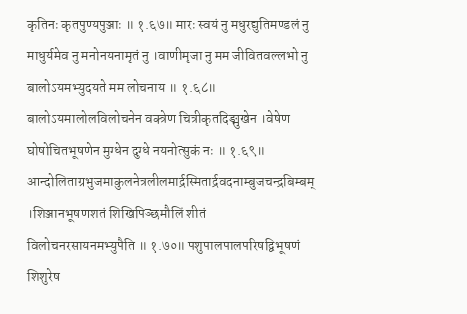कृतिनः कृतपुण्यपुञ्जाः ॥ १.६७॥ मारः स्वयं नु मधुरद्युतिमण्डलं नु माधुर्यमेव नु मनोनयनामृतं नु ।वाणीमृजा नु मम जीवितवल्लभो नु बालोऽयमभ्युदयते मम लोचनाय ॥ १.६८॥ बालोऽयमालोलविलोचनेन वक्त्रेण चित्रीकृतदिङ्मुखेन ।वेषेण घोषोचितभूषणेन मुग्धेन दुग्धे नयनोत्सुकं नः ॥ १.६९॥ आन्दोलिताग्रभुजमाकुलनेत्रलीलमार्द्रस्मितार्द्रवदनाम्बुजचन्द्रबिम्बम् ।शिञ्जानभूषणशतं शिखिपिञ्छमौलिं शीतं विलोचनरसायनमभ्युपैति ॥ १.७०॥ पशुपालपालपरिषद्विभूषणं शिशुरेष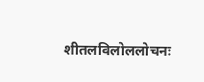शीतलविलोललोचनः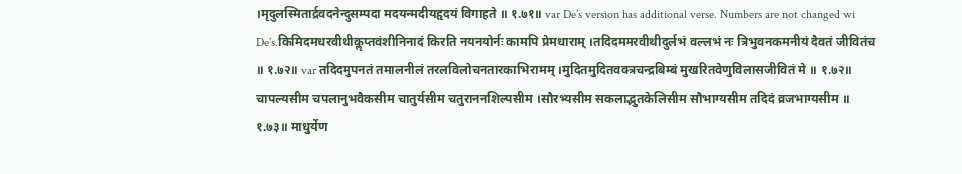।मृदुलस्मितार्द्रवदनेन्दुसम्पदा मदयन्मदीयहृदयं विगाहते ॥ १.७१॥ var De’s version has additional verse. Numbers are not changed wi De’s.किमिदमधरवीथीकॢप्तवंशीनिनादं किरति नयनयोर्नः कामपि प्रेमधाराम् ।तदिदममरवीथीदुर्लभं वल्लभं नः त्रिभुवनकमनीयं दैवतं जीवितंच ॥ १.७२॥ var तदिदमुपनतं तमालनीलं तरलविलोचनतारकाभिरामम् ।मुदितमुदितवक्त्रचन्द्रबिम्बं मुखरितवेणुविलासजीवितं मे ॥ १.७२॥ चापल्यसीम चपलानुभवैकसीम चातुर्यसीम चतुराननशिल्पसीम ।सौरभ्यसीम सकलाद्भुतकेलिसीम सौभाग्यसीम तदिदं व्रजभाग्यसीम ॥ १.७३॥ माधुर्येण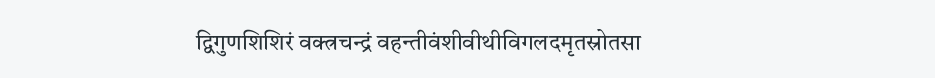द्विगुणशिशिरं वक्त्रचन्द्रं वहन्तीवंशीवीथीविगलदमृतस्रोतसा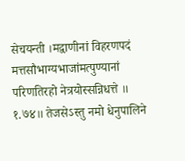सेचयन्ती ।मद्वाणीनां विहरणपदं मत्तसौभाग्यभाजांमत्पुण्यानां परिणतिरहो नेत्रयोस्सन्निधत्ते ॥ १.७४॥ तेजसेऽस्तु नमो धेनुपालिने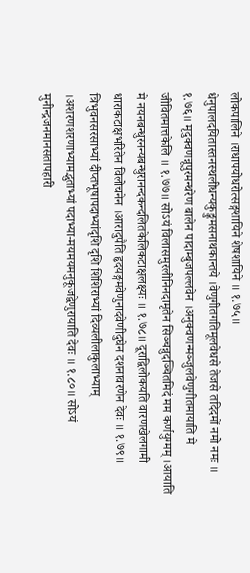लोकपालिने ।राधापयोधरोत्सङ्गशायिने शेषशायिने ॥ १.७५॥ धेनुपालदयितास्तनस्थलीधन्यकुङ्कुमसनाथकान्तये ।वेणुगीतगतिमूलवेधसे तेजसे तदिदमों नमो नमः ॥ १.७६॥ मृदुक्वणन्नूपुरमन्थरेण बालेन पादाम्बुजपल्लवेन ।अनुक्वणन्मञ्जुलवेणुगीतमायाति मे जीवितमात्तकेलि ॥ १.७७॥ सोऽयं विलासमुरलीनिनदामृतेन सिञ्चन्नुदञ्चितमिदं मम कर्णयुग्मम् ।आयाति मे नयनबन्धुरनन्यबन्धुरानन्दकन्दलितकेलिकटाक्षलक्ष्यः ॥ १.७८॥ दूराद्विलोकयति वारणखेलगामी धाराकटाक्षभरितेन विलोचनेन ।आरादुपैति हृदयङ्गमवेणुनादवेणीदुघेन दशनावरणेन देवः ॥ १.७९॥ त्रिभुवनसरसाभ्यां दीप्तभूषापदाभ्यांदृशि दृशि शिशिराभ्यां दिव्यलीलाकुलाभ्याम् ।अशरणशरणाभ्यामद्भुताभ्यां पदाभ्या-मयमयमनुकूजद्वेणुरायाति देवः ॥ १.८०॥ सोऽयं मुनीन्द्रजनमानसतापहारी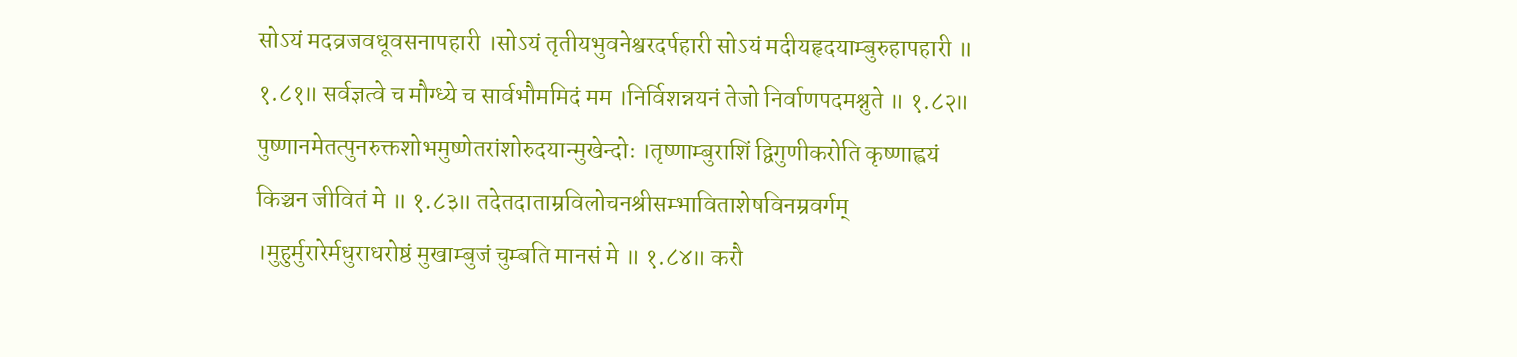सोऽयं मदव्रजवधूवसनापहारी ।सोऽयं तृतीयभुवनेश्वरदर्पहारी सोऽयं मदीयहृदयाम्बुरुहापहारी ॥ १.८१॥ सर्वज्ञत्वे च मौग्ध्ये च सार्वभौममिदं मम ।निर्विशन्नयनं तेजो निर्वाणपदमश्नुते ॥ १.८२॥ पुष्णानमेतत्पुनरुक्तशोभमुष्णेतरांशोरुदयान्मुखेन्दोः ।तृष्णाम्बुराशिं द्विगुणीकरोति कृष्णाह्वयं किञ्चन जीवितं मे ॥ १.८३॥ तदेतदाताम्रविलोचनश्रीसम्भाविताशेषविनम्रवर्गम् ।मुहुर्मुरारेर्मधुराधरोष्ठं मुखाम्बुजं चुम्बति मानसं मे ॥ १.८४॥ करौ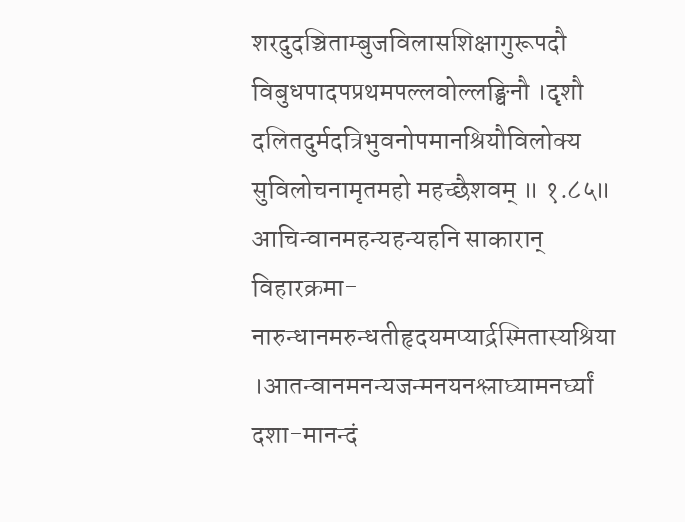शरदुदञ्चिताम्बुजविलासशिक्षागुरूपदौ विबुधपादपप्रथमपल्लवोल्लङ्घिनौ ।दृशौ दलितदुर्मदत्रिभुवनोपमानश्रियौविलोक्य सुविलोचनामृतमहो महच्छैशवम् ॥ १.८५॥ आचिन्वानमहन्यहन्यहनि साकारान् विहारक्रमा-नारुन्धानमरुन्धतीहृदयमप्यार्द्रस्मितास्यश्रिया ।आतन्वानमनन्यजन्मनयनश्लाघ्यामनर्घ्यां दशा-मानन्दं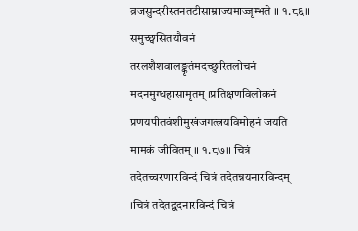व्रजसुन्दरीस्तनतटीसाम्राज्यमाज्जृम्भते ॥ १.८६॥ समुच्छ्वसितयौवनं तरलशैशवालङ्कृतंमदच्छुरितलोचनं मदनमुग्धहासामृतम् ।प्रतिक्षणविलोकनं प्रणयपीतवंशीमुखंजगत्त्रयविमोहनं जयति मामकं जीवितम् ॥ १.८७॥ चित्रं तदेतच्चरणारविन्दं चित्रं तदेतन्नयनारविन्दम् ।चित्रं तदेतद्वदनारविन्दं चित्रं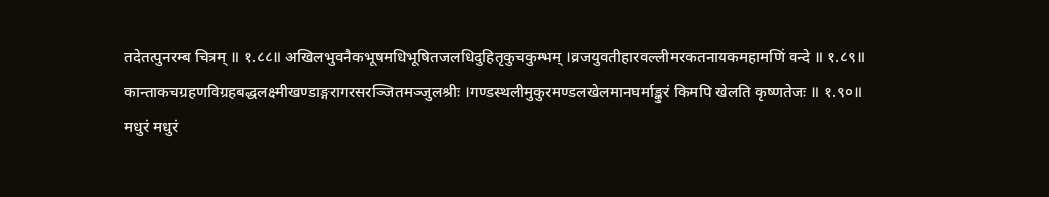तदेतत्पुनरम्ब चित्रम् ॥ १.८८॥ अखिलभुवनैकभूषमधिभूषितजलधिदुहितृकुचकुम्भम् ।व्रजयुवतीहारवल्लीमरकतनायकमहामणिं वन्दे ॥ १.८९॥ कान्ताकचग्रहणविग्रहबद्धलक्ष्मीखण्डाङ्गरागरसरञ्जितमञ्जुलश्रीः ।गण्डस्थलीमुकुरमण्डलखेलमानघर्माङ्कुरं किमपि खेलति कृष्णतेजः ॥ १.९०॥ मधुरं मधुरं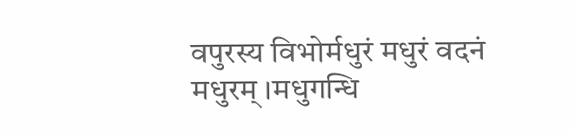वपुरस्य विभोर्मधुरं मधुरं वदनं मधुरम् ।मधुगन्धि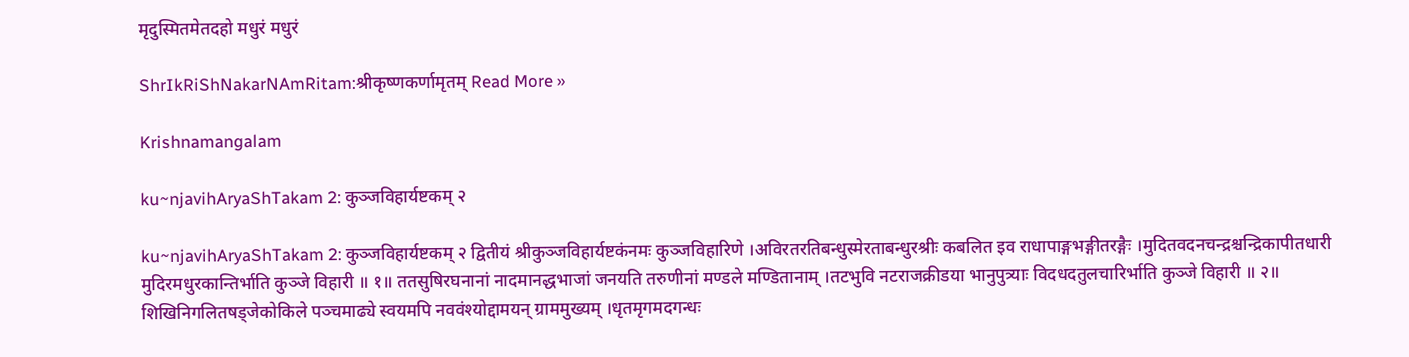मृदुस्मितमेतदहो मधुरं मधुरं

ShrIkRiShNakarNAmRitam:श्रीकृष्णकर्णामृतम् Read More »

Krishnamangalam

ku~njavihAryaShTakam 2: कुञ्जविहार्यष्टकम् २

ku~njavihAryaShTakam 2: कुञ्जविहार्यष्टकम् २ द्वितीयं श्रीकुञ्जविहार्यष्टकंनमः कुञ्जविहारिणे ।अविरतरतिबन्धुस्मेरताबन्धुरश्रीः कबलित इव राधापाङ्गभङ्गीतरङ्गैः ।मुदितवदनचन्द्रश्चन्द्रिकापीतधारी मुदिरमधुरकान्तिर्भाति कुञ्जे विहारी ॥ १॥ ततसुषिरघनानां नादमानद्धभाजां जनयति तरुणीनां मण्डले मण्डितानाम् ।तटभुवि नटराजक्रीडया भानुपुत्र्याः विदधदतुलचारिर्भाति कुञ्जे विहारी ॥ २॥ शिखिनिगलितषड्जेकोकिले पञ्चमाढ्ये स्वयमपि नववंश्योद्दामयन् ग्राममुख्यम् ।धृतमृगमदगन्धः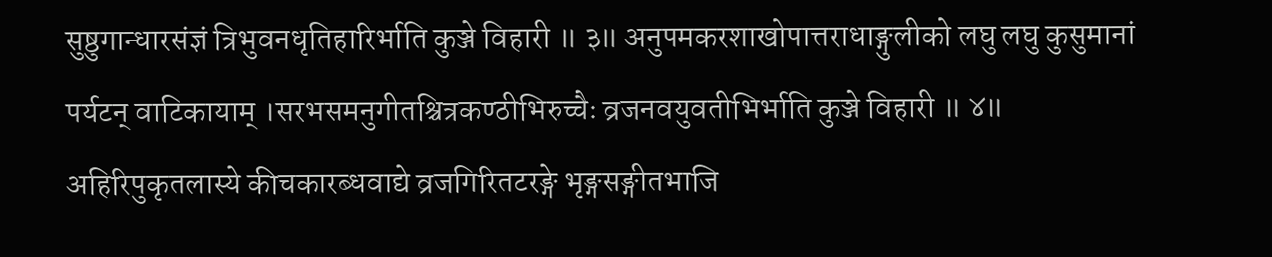सुष्ठुगान्धारसंज्ञं त्रिभुवनधृतिहारिर्भाति कुञ्जे विहारी ॥ ३॥ अनुपमकरशाखोपात्तराधाङ्गुलीको लघु लघु कुसुमानां पर्यटन् वाटिकायाम् ।सरभसमनुगीतश्चित्रकण्ठीभिरुच्चैः व्रजनवयुवतीभिर्भाति कुञ्जे विहारी ॥ ४॥ अहिरिपुकृतलास्ये कीचकारब्धवाद्ये व्रजगिरितटरङ्गे भृङ्गसङ्गीतभाजि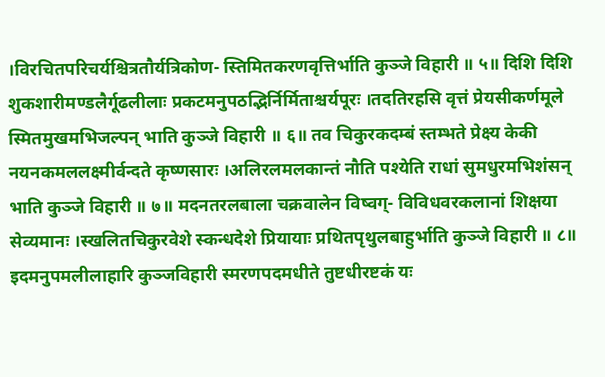।विरचितपरिचर्यश्चित्रतौर्यत्रिकोण- स्तिमितकरणवृत्तिर्भाति कुञ्जे विहारी ॥ ५॥ दिशि दिशि शुकशारीमण्डलैर्गूढलीलाः प्रकटमनुपठद्भिर्निर्मिताश्चर्यपूरः ।तदतिरहसि वृत्तं प्रेयसीकर्णमूले स्मितमुखमभिजल्पन् भाति कुञ्जे विहारी ॥ ६॥ तव चिकुरकदम्बं स्तम्भते प्रेक्ष्य केकी नयनकमललक्ष्मीर्वन्दते कृष्णसारः ।अलिरलमलकान्तं नौति पश्येति राधां सुमधुरमभिशंसन् भाति कुञ्जे विहारी ॥ ७॥ मदनतरलबाला चक्रवालेन विष्वग्- विविधवरकलानां शिक्षया सेव्यमानः ।स्खलितचिकुरवेशे स्कन्धदेशे प्रियायाः प्रथितपृथुलबाहुर्भाति कुञ्जे विहारी ॥ ८॥ इदमनुपमलीलाहारि कुञ्जविहारी स्मरणपदमधीते तुष्टधीरष्टकं यः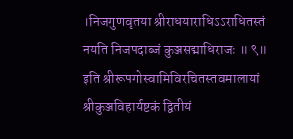।निजगुणवृतया श्रीराधयाराधिऽऽराधितस्तं नयति निजपदाब्जं कुञ्जसद्माधिराजः ॥ ९॥ इति श्रीरूपगोस्वामिविरचितस्तवमालायां श्रीकुञ्जविहार्यष्टकं द्वितीयं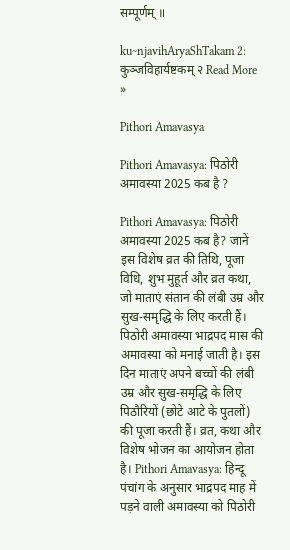सम्पूर्णम् ॥

ku~njavihAryaShTakam 2: कुञ्जविहार्यष्टकम् २ Read More »

Pithori Amavasya

Pithori Amavasya: पिठोरी अमावस्या 2025 कब है ?

Pithori Amavasya: पिठोरी अमावस्या 2025 कब है? जानें इस विशेष व्रत की तिथि, पूजा विधि, शुभ मुहूर्त और व्रत कथा, जो माताएं संतान की लंबी उम्र और सुख-समृद्धि के लिए करती हैं। पिठोरी अमावस्या भाद्रपद मास की अमावस्या को मनाई जाती है। इस दिन माताएं अपने बच्चों की लंबी उम्र और सुख-समृद्धि के लिए पिठौरियों (छोटे आटे के पुतलों) की पूजा करती हैं। व्रत, कथा और विशेष भोजन का आयोजन होता है। Pithori Amavasya: हिन्दू पंचांग के अनुसार भाद्रपद माह में पड़ने वाली अमावस्या को पिठोरी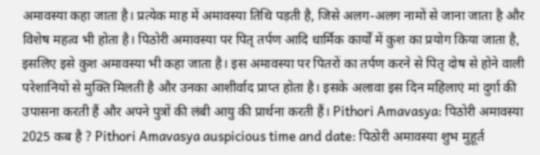अमावस्या कहा जाता है। प्रत्येक माह में अमावस्या तिथि पड़ती है, जिसे अलग-अलग नामों से जाना जाता है और विशेष महत्व भी होता है। पिठोरी अमावस्या पर पितृ तर्पण आदि धार्मिक कार्यों में कुश का प्रयोग किया जाता है, इसलिए इसे कुश अमावस्या भी कहा जाता है। इस अमावस्या पर पितरों का तर्पण करने से पितृ दोष से होने वाली परेशानियों से मुक्ति मिलती है और उनका आशीर्वाद प्राप्त होता है। इसके अलावा इस दिन महिलाएं मां दुर्गा की उपासना करती हैं और अपने पुत्रों की लंबी आयु की प्रार्थना करती हैं। Pithori Amavasya: पिठोरी अमावस्या 2025 कब है ? Pithori Amavasya auspicious time and date: पिठोरी अमावस्या शुभ मुहूर्त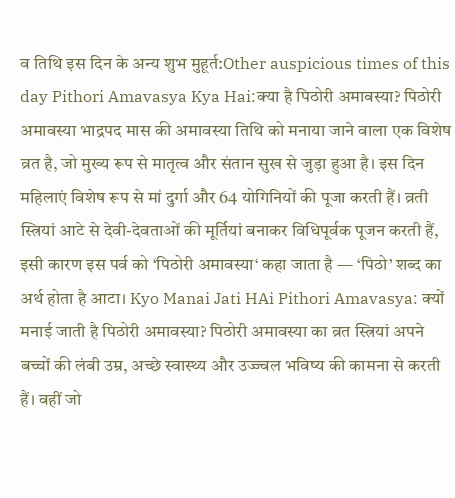व तिथि इस दिन के अन्य शुभ मुहूर्त:Other auspicious times of this day Pithori Amavasya Kya Hai:क्या है पिठोरी अमावस्या? पिठोरी अमावस्या भाद्रपद मास की अमावस्या तिथि को मनाया जाने वाला एक विशेष व्रत है, जो मुख्य रूप से मातृत्व और संतान सुख से जुड़ा हुआ है। इस दिन महिलाएं विशेष रूप से मां दुर्गा और 64 योगिनियों की पूजा करती हैं। व्रती स्त्रियां आटे से देवी-देवताओं की मूर्तियां बनाकर विधिपूर्वक पूजन करती हैं, इसी कारण इस पर्व को ‘पिठोरी अमावस्या‘ कहा जाता है — ‘पिठो’ शब्द का अर्थ होता है आटा। Kyo Manai Jati HAi Pithori Amavasya: क्यों मनाई जाती है पिठोरी अमावस्या? पिठोरी अमावस्या का व्रत स्त्रियां अपने बच्चों की लंबी उम्र, अच्छे स्वास्थ्य और उज्ज्वल भविष्य की कामना से करती हैं। वहीं जो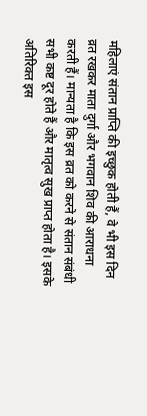महिलाएं संतान प्राप्ति की इच्छुक होती हैं, वे भी इस दिन व्रत रखकर माता दुर्गा और भगवान शिव की आराधना करती हैं। मान्यता है कि इस व्रत को करने से संतान संबंधी सभी कष्ट दूर होते हैं और मातृत्व सुख प्राप्त होता है। इसके अतिरिक्त इस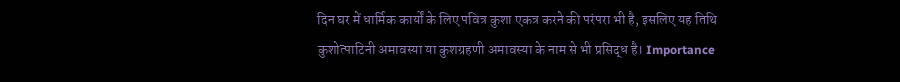दिन घर में धार्मिक कार्यों के लिए पवित्र कुशा एकत्र करने की परंपरा भी है, इसलिए यह तिथि कुशोत्पाटिनी अमावस्या या कुशग्रहणी अमावस्या के नाम से भी प्रसिद्ध है। Importance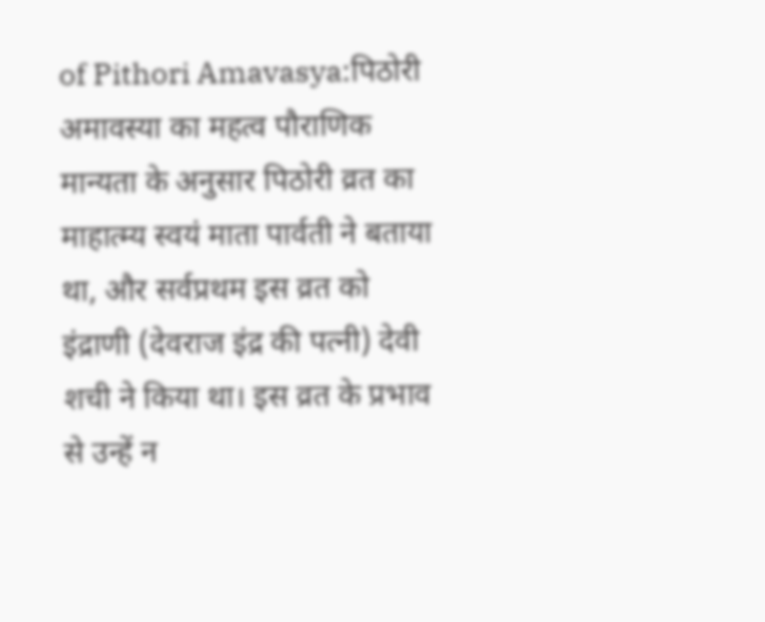of Pithori Amavasya:पिठोरी अमावस्या का महत्व पौराणिक मान्यता के अनुसार पिठोरी व्रत का माहात्म्य स्वयं माता पार्वती ने बताया था, और सर्वप्रथम इस व्रत को इंद्राणी (देवराज इंद्र की पत्नी) देवी शची ने किया था। इस व्रत के प्रभाव से उन्हें न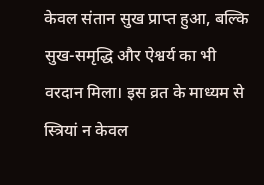केवल संतान सुख प्राप्त हुआ, बल्कि सुख-समृद्धि और ऐश्वर्य का भी वरदान मिला। इस व्रत के माध्यम से स्त्रियां न केवल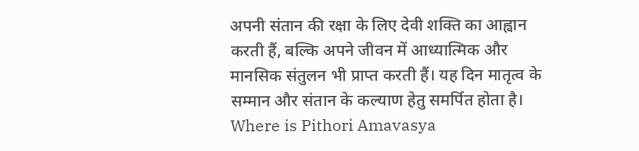अपनी संतान की रक्षा के लिए देवी शक्ति का आह्वान करती हैं, बल्कि अपने जीवन में आध्यात्मिक और मानसिक संतुलन भी प्राप्त करती हैं। यह दिन मातृत्व के सम्मान और संतान के कल्याण हेतु समर्पित होता है। Where is Pithori Amavasya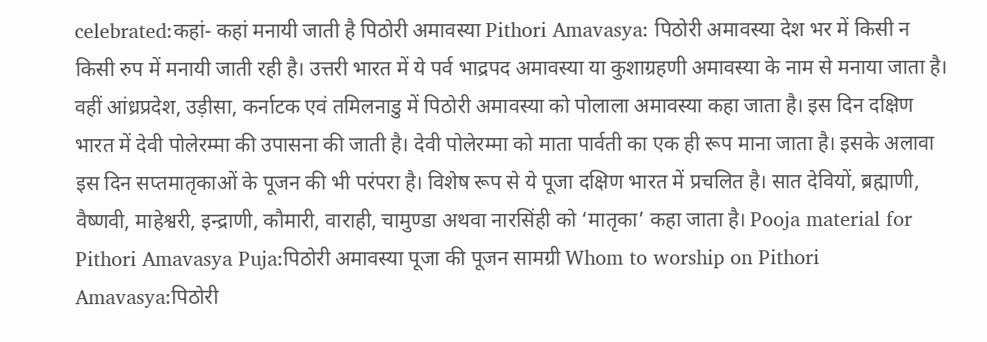celebrated:कहां- कहां मनायी जाती है पिठोरी अमावस्या Pithori Amavasya: पिठोरी अमावस्या देश भर में किसी न किसी रुप में मनायी जाती रही है। उत्तरी भारत में ये पर्व भाद्रपद अमावस्या या कुशाग्रहणी अमावस्या के नाम से मनाया जाता है। वहीं आंध्रप्रदेश, उड़ीसा, कर्नाटक एवं तमिलनाडु में पिठोरी अमावस्या को पोलाला अमावस्या कहा जाता है। इस दिन दक्षिण भारत में देवी पोलेरम्मा की उपासना की जाती है। देवी पोलेरम्मा को माता पार्वती का एक ही रूप माना जाता है। इसके अलावा इस दिन सप्तमातृकाओं के पूजन की भी परंपरा है। विशेष रूप से ये पूजा दक्षिण भारत में प्रचलित है। सात देवियों, ब्रह्माणी, वैष्णवी, माहेश्वरी, इन्द्राणी, कौमारी, वाराही, चामुण्डा अथवा नारसिंही को ‘मातृका’ कहा जाता है। Pooja material for Pithori Amavasya Puja:पिठोरी अमावस्या पूजा की पूजन सामग्री Whom to worship on Pithori Amavasya:पिठोरी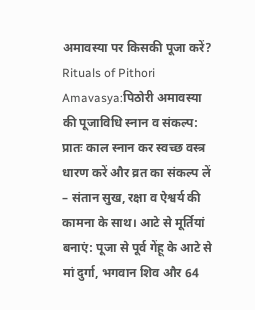अमावस्या पर किसकी पूजा करें? Rituals of Pithori Amavasya:पिठोरी अमावस्या की पूजाविधि स्नान व संकल्प: प्रातः काल स्नान कर स्वच्छ वस्त्र धारण करें और व्रत का संकल्प लें – संतान सुख, रक्षा व ऐश्वर्य की कामना के साथ। आटे से मूर्तियां बनाएं: पूजा से पूर्व गेंहू के आटे से मां दुर्गा, भगवान शिव और 64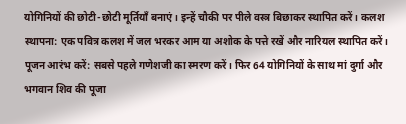योगिनियों की छोटी-छोटी मूर्तियाँ बनाएं। इन्हें चौकी पर पीले वस्त्र बिछाकर स्थापित करें। कलश स्थापना: एक पवित्र कलश में जल भरकर आम या अशोक के पत्ते रखें और नारियल स्थापित करें। पूजन आरंभ करें: सबसे पहले गणेशजी का स्मरण करें। फिर 64 योगिनियों के साथ मां दुर्गा और भगवान शिव की पूजा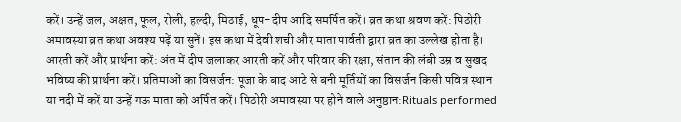करें। उन्हें जल, अक्षत, फूल, रोली, हल्दी, मिठाई, धूप-दीप आदि समर्पित करें। व्रत कथा श्रवण करें: पिठोरी अमावस्या व्रत कथा अवश्य पढ़ें या सुनें। इस कथा में देवी शची और माता पार्वती द्वारा व्रत का उल्लेख होता है। आरती करें और प्रार्थना करें: अंत में दीप जलाकर आरती करें और परिवार की रक्षा, संतान की लंबी उम्र व सुखद भविष्य की प्रार्थना करें। प्रतिमाओं का विसर्जन: पूजा के बाद आटे से बनी मूर्तियों का विसर्जन किसी पवित्र स्थान या नदी में करें या उन्हें गऊ माता को अर्पित करें। पिठोरी अमावस्या पर होने वाले अनुष्ठान:Rituals performed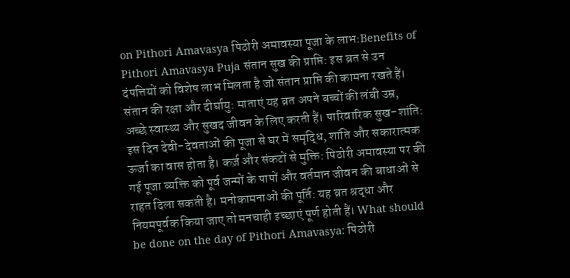on Pithori Amavasya पिठोरी अमावस्या पूजा के लाभ:Benefits of Pithori Amavasya Puja संतान सुख की प्राप्ति: इस व्रत से उन दंपत्तियों को विशेष लाभ मिलता है जो संतान प्राप्ति की कामना रखते हैं। संतान की रक्षा और दीर्घायु: माताएं यह व्रत अपने बच्चों की लंबी उम्र, अच्छे स्वास्थ्य और सुखद जीवन के लिए करती हैं। पारिवारिक सुख-शांति: इस दिन देवी-देवताओं की पूजा से घर में समृद्धि, शांति और सकारात्मक ऊर्जा का वास होता है। कर्ज़ और संकटों से मुक्ति: पिठोरी अमावस्या पर की गई पूजा व्यक्ति को पूर्व जन्मों के पापों और वर्तमान जीवन की बाधाओं से राहत दिला सकती है। मनोकामनाओं की पूर्ति: यह व्रत श्रद्धा और नियमपूर्वक किया जाए तो मनचाही इच्छाएं पूर्ण होती हैं। What should be done on the day of Pithori Amavasya: पिठोरी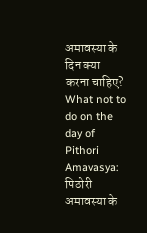अमावस्या के दिन क्या करना चाहिए? What not to do on the day of Pithori Amavasya: पिठोरी अमावस्या के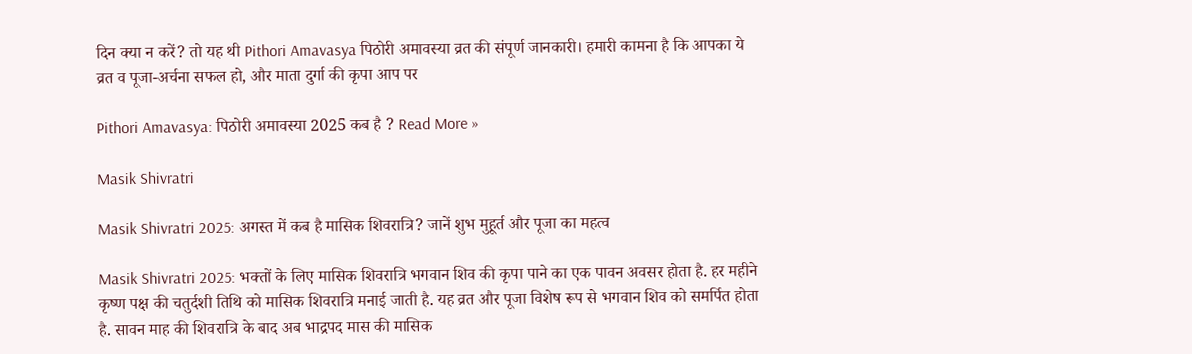दिन क्या न करें? तो यह थी Pithori Amavasya पिठोरी अमावस्या व्रत की संपूर्ण जानकारी। हमारी कामना है कि आपका ये व्रत व पूजा-अर्चना सफल हो, और माता दुर्गा की कृपा आप पर

Pithori Amavasya: पिठोरी अमावस्या 2025 कब है ? Read More »

Masik Shivratri

Masik Shivratri 2025: अगस्त में कब है मासिक शिवरात्रि? जानें शुभ मुहूर्त और पूजा का महत्व

Masik Shivratri 2025: भक्तों के लिए मासिक शिवरात्रि भगवान शिव की कृपा पाने का एक पावन अवसर होता है. हर महीने कृष्ण पक्ष की चतुर्दशी तिथि को मासिक शिवरात्रि मनाई जाती है. यह व्रत और पूजा विशेष रूप से भगवान शिव को समर्पित होता है. सावन माह की शिवरात्रि के बाद अब भाद्रपद मास की मासिक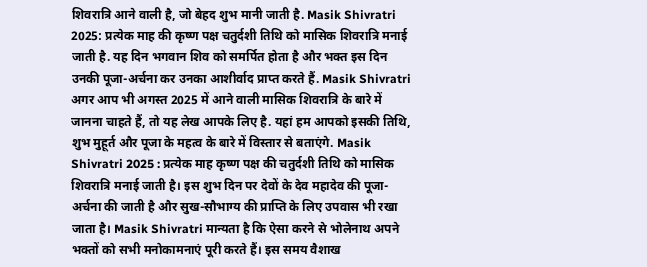शिवरात्रि आने वाली है, जो बेहद शुभ मानी जाती है. Masik Shivratri 2025: प्रत्येक माह की कृष्ण पक्ष चतुर्दशी तिथि को मासिक शिवरात्रि मनाई जाती है. यह दिन भगवान शिव को समर्पित होता है और भक्त इस दिन उनकी पूजा-अर्चना कर उनका आशीर्वाद प्राप्त करते हैं. Masik Shivratri अगर आप भी अगस्त 2025 में आने वाली मासिक शिवरात्रि के बारे में जानना चाहते हैं, तो यह लेख आपके लिए है. यहां हम आपको इसकी तिथि, शुभ मुहूर्त और पूजा के महत्व के बारे में विस्तार से बताएंगे. Masik Shivratri 2025 : प्रत्येक माह कृष्ण पक्ष की चतुर्दशी तिथि को मासिक शिवरात्रि मनाई जाती है। इस शुभ दिन पर देवों के देव महादेव की पूजा-अर्चना की जाती है और सुख-सौभाग्य की प्राप्ति के लिए उपवास भी रखा जाता है। Masik Shivratri मान्यता है कि ऐसा करने से भोलेनाथ अपने भक्तों को सभी मनोकामनाएं पूरी करते हैं। इस समय वैशाख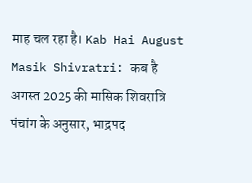माह चल रहा है। Kab Hai August Masik Shivratri: कब है अगस्त 2025 की मासिक शिवरात्रि पंचांग के अनुसार, भाद्रपद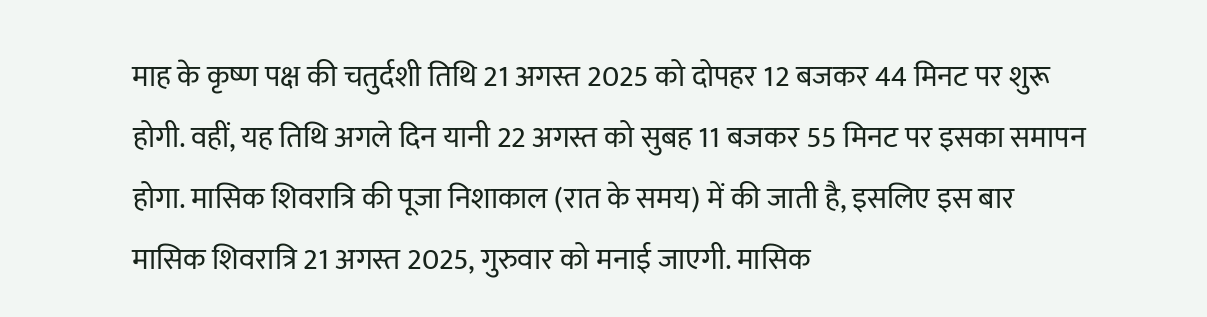माह के कृष्ण पक्ष की चतुर्दशी तिथि 21 अगस्त 2025 को दोपहर 12 बजकर 44 मिनट पर शुरू होगी. वहीं, यह तिथि अगले दिन यानी 22 अगस्त को सुबह 11 बजकर 55 मिनट पर इसका समापन होगा. मासिक शिवरात्रि की पूजा निशाकाल (रात के समय) में की जाती है, इसलिए इस बार मासिक शिवरात्रि 21 अगस्त 2025, गुरुवार को मनाई जाएगी. मासिक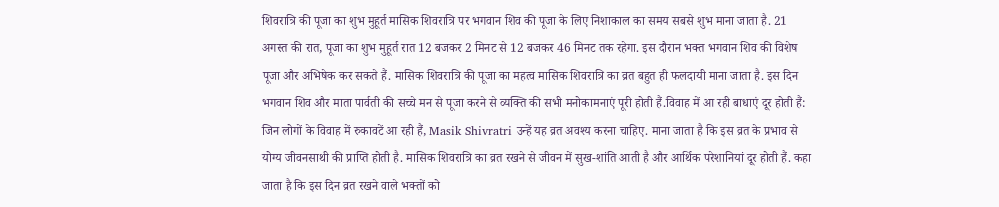शिवरात्रि की पूजा का शुभ मुहूर्त मासिक शिवरात्रि पर भगवान शिव की पूजा के लिए निशाकाल का समय सबसे शुभ माना जाता है. 21 अगस्त की रात, पूजा का शुभ मुहूर्त रात 12 बजकर 2 मिनट से 12 बजकर 46 मिनट तक रहेगा. इस दौरान भक्त भगवान शिव की विशेष पूजा और अभिषेक कर सकते हैं. मासिक शिवरात्रि की पूजा का महत्व मासिक शिवरात्रि का व्रत बहुत ही फलदायी माना जाता है. इस दिन भगवान शिव और माता पार्वती की सच्चे मन से पूजा करने से व्यक्ति की सभी मनोकामनाएं पूरी होती हैं.विवाह में आ रही बाधाएं दूर होती हैं: जिन लोगों के विवाह में रुकावटें आ रही हैं, Masik Shivratri उन्हें यह व्रत अवश्य करना चाहिए. माना जाता है कि इस व्रत के प्रभाव से योग्य जीवनसाथी की प्राप्ति होती है. मासिक शिवरात्रि का व्रत रखने से जीवन में सुख-शांति आती है और आर्थिक परेशानियां दूर होती हैं. कहा जाता है कि इस दिन व्रत रखने वाले भक्तों को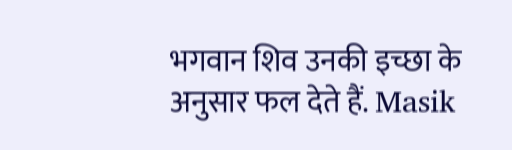भगवान शिव उनकी इच्छा के अनुसार फल देते हैं. Masik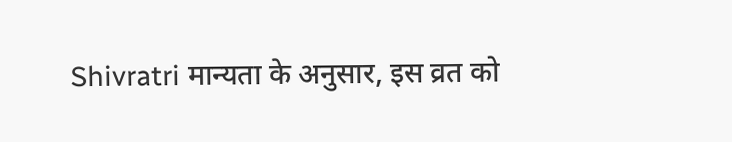Shivratri मान्यता के अनुसार, इस व्रत को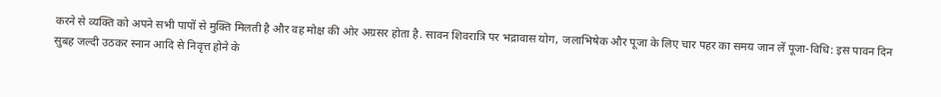करने से व्यक्ति को अपने सभी पापों से मुक्ति मिलती है और वह मोक्ष की ओर अग्रसर होता है. सावन शिवरात्रि पर भद्रावास योग, जलाभिषेक और पूजा के लिए चार पहर का समय जान लें पूजा-विधि: इस पावन दिन सुबह जल्दी उठकर स्नान आदि से निवृत्त होने के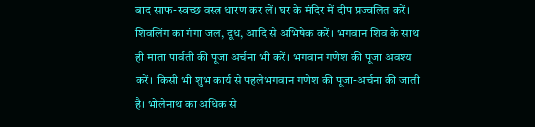बाद साफ-स्वच्छ वस्त्र धारण कर लें। घर के मंदिर में दीप प्रज्वलित करें। शिवलिंग का गंगा जल, दूध, आदि से अभिषेक करें। भगवान शिव के साथ ही माता पार्वती की पूजा अर्चना भी करें। भगवान गणेश की पूजा अवश्य करें। किसी भी शुभ कार्य से पहलेभगवान गणेश की पूजा-अर्चना की जाती है। भोलेनाथ का अधिक से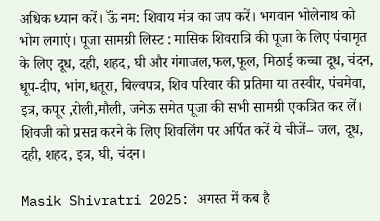अधिक ध्यान करें। ऊॅं नम: शिवाय मंत्र का जप करें। भगवान भोलेनाथ को भोग लगाएं। पूजा सामग्री लिस्ट : मासिक शिवरात्रि की पूजा के लिए पंचामृत के लिए दूध, दही, शहद, घी और गंगाजल,फल,फूल, मिठाई कच्चा दूध, चंदन, धूप-दीप, भांग,धतूरा, बिल्वपत्र, शिव परिवार की प्रतिमा या तस्वीर, पंचमेवा, इत्र, कपूर ,रोली,मौली, जनेऊ समेत पूजा की सभी सामग्री एकत्रित कर लें। शिवजी को प्रसन्न करने के लिए शिवलिंग पर अर्पित करें ये चीजें– जल, दूध, दही, शहद, इत्र, घी, चंदन।

Masik Shivratri 2025: अगस्त में कब है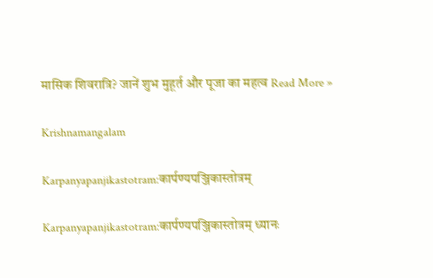मासिक शिवरात्रि? जानें शुभ मुहूर्त और पूजा का महत्व Read More »

Krishnamangalam

Karpanyapanjikastotram:कार्पण्यपञ्जिकास्तोत्रम्

Karpanyapanjikastotram:कार्पण्यपञ्जिकास्तोत्रम् ध्यानः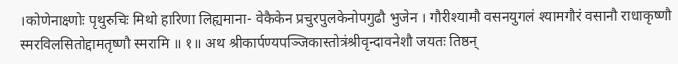।कोणेनाक्ष्णोः पृथुरुचिः मिथो हारिणा लिह्यमाना- वेकैकेन प्रचुरपुलकेनोपगुढौ भुजेन । गौरीश्यामौ वसनयुगलं श्यामगौरं वसानौ राधाकृष्णौ स्मरविलसितोद्दामतृष्णौ स्मरामि ॥ १॥ अथ श्रीकार्पण्यपञ्जिकास्तोत्रंश्रीवृन्दावनेशौ जयतः तिष्ठन्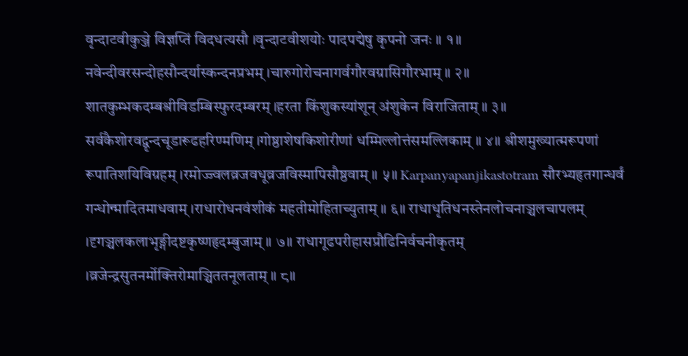वृन्दाटवीकुञ्जे विज्ञप्तिं विदधत्यसौ ।वृन्दाटवीशयोः पादपद्मेषु कृपनो जनः ॥ १॥ नवेन्दीवरसन्दोहसौन्दर्यास्कन्दनप्रभम् ।चारुगोरोचनागर्वगौरवग्रासिगौरभाम् ॥ २॥ शातकुम्भकदम्बश्रीविडम्बिस्फुरदम्बरम् ।हरता किंशुकस्यांशून् अंशुकेन विराजिताम् ॥ ३॥ सर्वकैशोरवद्वृन्दचूडारूढहरिण्मणिम् ।गोष्ठाशेषकिशोरीणां धम्मिल्लोत्तंसमल्लिकाम् ॥ ४॥ श्रीशमुख्यात्मरूपणां रूपातिशयिविग्रहम् ।रमोज्ज्वलव्रजवधूव्रजविस्मापिसौष्ठवाम् ॥ ५॥ Karpanyapanjikastotram सौरभ्यहृतगान्धर्वं गन्धोन्मादितमाधवाम् ।राधारोधनवंशीकं महतीमोहिताच्युताम् ॥ ६॥ राधाधृतिधनस्तेनलोचनाञ्चलचापलम् ।दृगञ्चलकलाभृङ्गीदष्टकृष्णहृदम्बुजाम् ॥ ७॥ राधागूढपरीहासप्रौढिनिर्वचनीकृतम् ।व्रजेन्द्रसुतनर्मोक्तिरोमाञ्चिततनूलताम् ॥ ८॥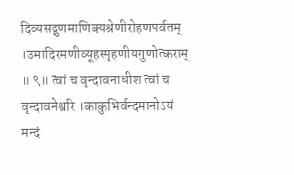दिव्यसद्गुणमाणिक्यश्रेणीरोहणपर्वतम् ।उमादिरमणीव्यूहस्पृहणीयगुणोत्कराम् ॥ ९॥ त्वां च वृन्दावनाधीश त्वां च वृन्दावनेश्वरि ।काकुभिर्वन्दमानोऽयं मन्दं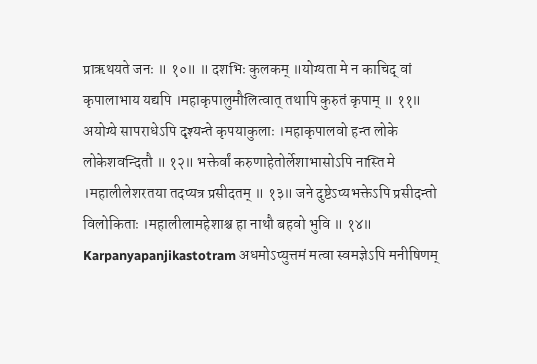प्राऋथयते जनः ॥ १०॥ ॥ दशभिः कुलकम् ॥योग्यता मे न काचिद् वां कृपालाभाय यद्यपि ।महाकृपालुमौलित्वात् तथापि कुरुतं कृपाम् ॥ ११॥ अयोग्ये सापराधेऽपि दृश्यन्ते कृपयाकुलाः ।महाकृपालवो हन्त लोके लोकेशवन्दितौ ॥ १२॥ भक्तेर्वां करुणाहेतोर्लेशाभासोऽपि नास्ति मे ।महालीलेशरतया तदप्यत्र प्रसीदतम् ॥ १३॥ जने दुष्टेऽप्यभक्तेऽपि प्रसीदन्तो विलोकिताः ।महालीलामहेशाश्च हा नाथौ बहवो भुवि ॥ १४॥ Karpanyapanjikastotram अधमोऽप्युत्तमं मत्वा स्वमज्ञेऽपि मनीषिणम्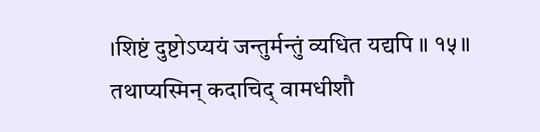।शिष्टं दुष्टोऽप्ययं जन्तुर्मन्तुं व्यधित यद्यपि ॥ १५॥ तथाप्यस्मिन् कदाचिद् वामधीशौ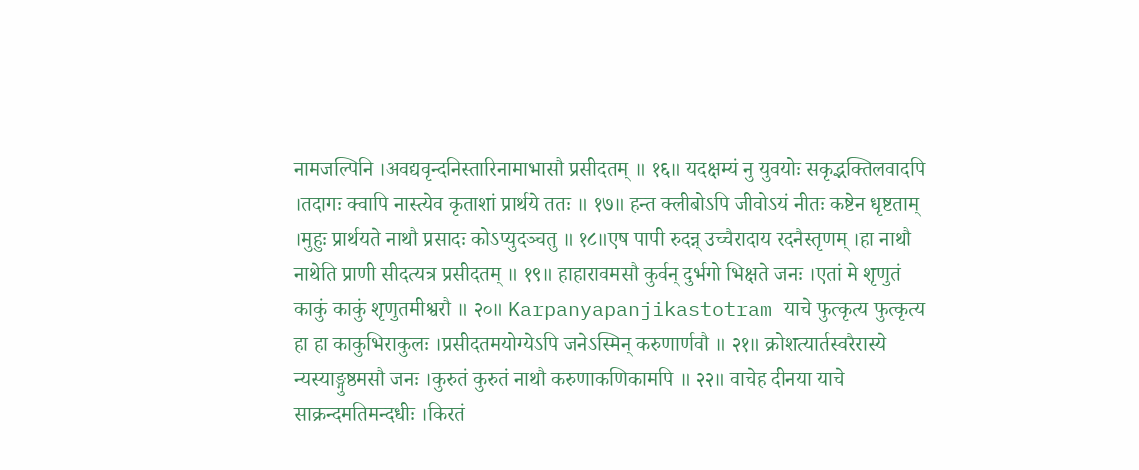नामजल्पिनि ।अवद्यवृन्दनिस्तारिनामाभासौ प्रसीदतम् ॥ १६॥ यदक्षम्यं नु युवयोः सकृद्भक्तिलवादपि ।तदागः क्वापि नास्त्येव कृताशां प्रार्थये ततः ॥ १७॥ हन्त क्लीबोऽपि जीवोऽयं नीतः कष्टेन धृष्टताम् ।मुहुः प्रार्थयते नाथौ प्रसादः कोऽप्युदञ्चतु ॥ १८॥एष पापी रुदन्न् उच्चैरादाय रदनैस्तृणम् ।हा नाथौ नाथेति प्राणी सीदत्यत्र प्रसीदतम् ॥ १९॥ हाहारावमसौ कुर्वन् दुर्भगो भिक्षते जनः ।एतां मे श‍ृणुतं काकुं काकुं श‍ृणुतमीश्वरौ ॥ २०॥ Karpanyapanjikastotram याचे फुत्कृत्य फुत्कृत्य हा हा काकुभिराकुलः ।प्रसीदतमयोग्येऽपि जनेऽस्मिन् करुणार्णवौ ॥ २१॥ क्रोशत्यार्तस्वरैरास्ये न्यस्याङ्गुष्ठमसौ जनः ।कुरुतं कुरुतं नाथौ करुणाकणिकामपि ॥ २२॥ वाचेह दीनया याचे साक्रन्दमतिमन्दधीः ।किरतं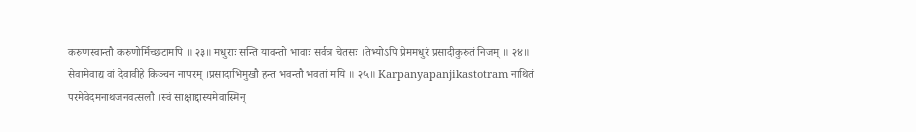करुणस्वान्तौ करुणोर्मिच्छटामपि ॥ २३॥ मधुराः सन्ति यावन्तो भावाः सर्वत्र चेतसः ।तेभ्योऽपि प्रेममधुरं प्रसादीकुरुतं निजम् ॥ २४॥ सेवामेवाद्य वां देवावीहे किञ्चन नापरम् ।प्रसादाभिमुखौ हन्त भवन्तौ भवतां मयि ॥ २५॥ Karpanyapanjikastotram नाथितं परमेवेदमनाथजनवत्सलौ ।स्वं साक्षाद्दास्यमेवास्मिन्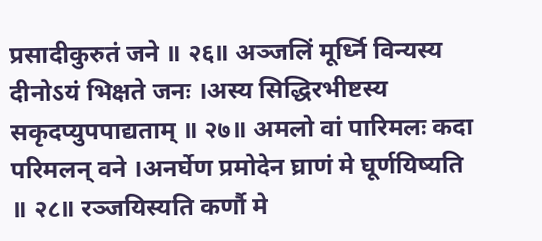प्रसादीकुरुतं जने ॥ २६॥ अञ्जलिं मूर्ध्नि विन्यस्य दीनोऽयं भिक्षते जनः ।अस्य सिद्धिरभीष्टस्य सकृदप्युपपाद्यताम् ॥ २७॥ अमलो वां पारिमलः कदा परिमलन् वने ।अनर्घेण प्रमोदेन घ्राणं मे घूर्णयिष्यति ॥ २८॥ रञ्जयिस्यति कर्णौ मे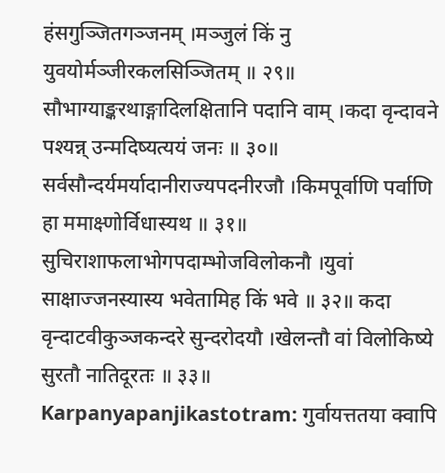हंसगुञ्जितगञ्जनम् ।मञ्जुलं किं नु युवयोर्मञ्जीरकलसिञ्जितम् ॥ २९॥ सौभाग्याङ्करथाङ्गादिलक्षितानि पदानि वाम् ।कदा वृन्दावने पश्यन्न् उन्मदिष्यत्ययं जनः ॥ ३०॥ सर्वसौन्दर्यमर्यादानीराज्यपदनीरजौ ।किमपूर्वाणि पर्वाणि हा ममाक्ष्णोर्विधास्यथ ॥ ३१॥ सुचिराशाफलाभोगपदाम्भोजविलोकनौ ।युवां साक्षाज्जनस्यास्य भवेतामिह किं भवे ॥ ३२॥ कदा वृन्दाटवीकुञ्जकन्दरे सुन्दरोदयौ ।खेलन्तौ वां विलोकिष्ये सुरतौ नातिदूरतः ॥ ३३॥ Karpanyapanjikastotram: गुर्वायत्ततया क्वापि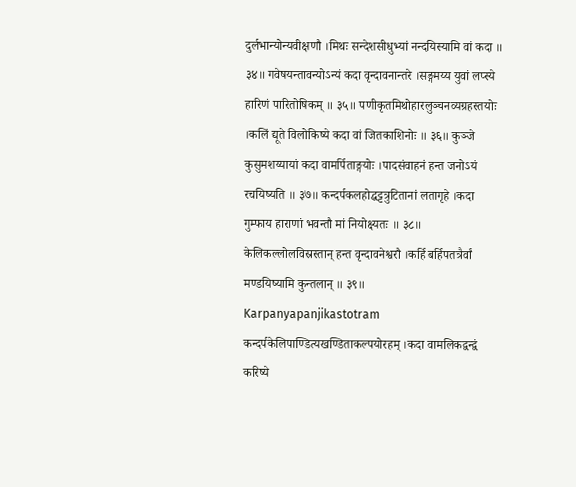दुर्लभान्योन्यवीक्षणौ ।मिथः सन्देशसीधुभ्यां नन्दयिस्यामि वां कदा ॥ ३४॥ गवेषयन्तावन्योऽन्यं कदा वृन्दावनान्तरे ।सङ्गमय्य युवां लप्स्ये हारिणं पारितोषिकम् ॥ ३५॥ पणीकृतमिथोहारलुञ्चनव्यग्रहस्तयोः ।कलिं द्यूते विलोकिष्ये कदा वां जितकाशिनोः ॥ ३६॥ कुञ्जे कुसुमशय्यायां कदा वामर्पिताङ्गयोः ।पादसंवाहनं हन्त जनोऽयं रचयिष्यति ॥ ३७॥ कन्दर्पकलहोद्घट्टत्रुटितानां लतागृहे ।कदा गुम्फाय हाराणां भवन्तौ मां नियोक्ष्यतः ॥ ३८॥ केलिकल्लोलविस्रस्तान् हन्त वृन्दावनेश्वरौ ।कर्हि बर्हिपतत्रैर्वां मण्डयिष्यामि कुन्तलान् ॥ ३९॥ Karpanyapanjikastotram कन्दर्पकेलिपाण्डित्यखण्डिताकल्पयोरहम् ।कदा वामलिकद्वन्द्वं करिष्ये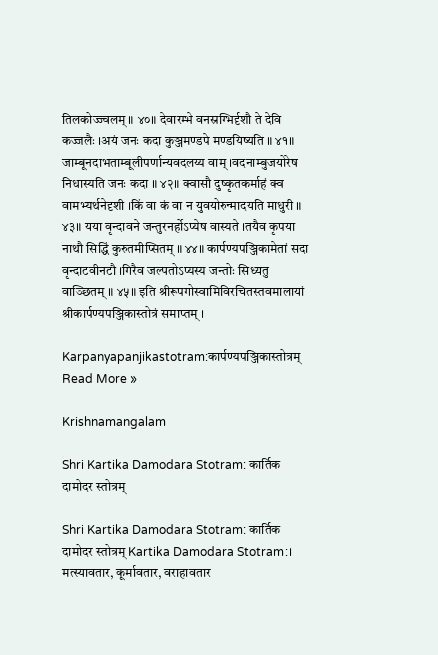तिलकोज्ज्वलम् ॥ ४०॥ देवारम्भे वनस्रग्भिर्दृशौ ते देवि कज्जलैः ।अयं जनः कदा कुञ्जमण्डपे मण्डयिष्यति ॥ ४१॥ जाम्बूनदाभताम्बूलीपर्णान्यवदलय्य वाम् ।वदनाम्बुजयोरेष निधास्यति जनः कदा ॥ ४२॥ क्वासौ दुष्कृतकर्माहं क्व वामभ्यर्थनेदृशी ।किं वा कं वा न युवयोरुन्मादयति माधुरी ॥ ४३॥ यया वृन्दावने जन्तुरनर्होऽप्येष वास्यते ।तयैव कृपया नाथौ सिद्धिं कुरुतमीप्सितम् ॥ ४४॥ कार्पण्यपञ्जिकामेतां सदा वृन्दाटवीनटौ ।गिरैव जल्पतोऽप्यस्य जन्तोः सिध्यतु वाञ्छितम् ॥ ४५॥ इति श्रीरूपगोस्वामिविरचितस्तवमालायां श्रीकार्पण्यपञ्जिकास्तोत्रं समाप्तम् ।

Karpanyapanjikastotram:कार्पण्यपञ्जिकास्तोत्रम् Read More »

Krishnamangalam

Shri Kartika Damodara Stotram: कार्तिक दामोदर स्तोत्रम्

Shri Kartika Damodara Stotram: कार्तिक दामोदर स्तोत्रम् Kartika Damodara Stotram:। मत्स्यावतार, कूर्मावतार, वराहावतार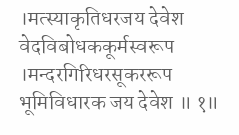।मत्स्याकृतिधरजय देवेश वेदविबोधककूर्मस्वरूप ।मन्दरगिरिधरसूकररूप भूमिविधारक जय देवेश ॥ १॥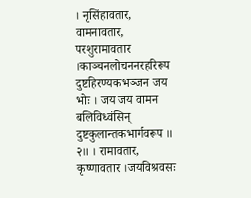। नृसिंहावतार, वामनावतार, परशुरामावतार ।काञ्चनलोचननरहरिरूप दुष्टहिरण्यकभञ्जन जय भोः । जय जय वामन बलिविध्वंसिन् दुष्टकुलान्तकभार्गवरूप ॥ २॥ । रामावतार, कृष्णावतार ।जयविश्रवसः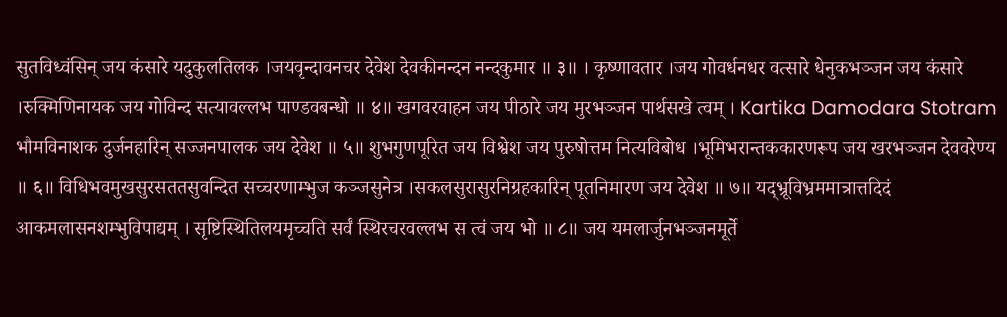सुतविध्वंसिन् जय कंसारे यदुकुलतिलक ।जयवृन्दावनचर देवेश देवकीनन्दन नन्दकुमार ॥ ३॥ । कृष्णावतार ।जय गोवर्धनधर वत्सारे धेनुकभञ्जन जय कंसारे ।रुक्मिणिनायक जय गोविन्द सत्यावल्लभ पाण्डवबन्धो ॥ ४॥ खगवरवाहन जय पीठारे जय मुरभञ्जन पार्थसखे त्वम् । Kartika Damodara Stotram भौमविनाशक दुर्जनहारिन् सज्जनपालक जय देवेश ॥ ५॥ शुभगुणपूरित जय विश्वेश जय पुरुषोत्तम नित्यविबोध ।भूमिभरान्तककारणरूप जय खरभञ्जन देववरेण्य ॥ ६॥ विधिभवमुखसुरसततसुवन्दित सच्चरणाम्भुज कञ्जसुनेत्र ।सकलसुरासुरनिग्रहकारिन् पूतनिमारण जय देवेश ॥ ७॥ यद्भ्रूविभ्रममात्रात्तदिदं आकमलासनशम्भुविपाद्यम् । सृष्टिस्थितिलयमृच्चति सर्वं स्थिरचरवल्लभ स त्वं जय भो ॥ ८॥ जय यमलार्जुनभञ्जनमूर्ते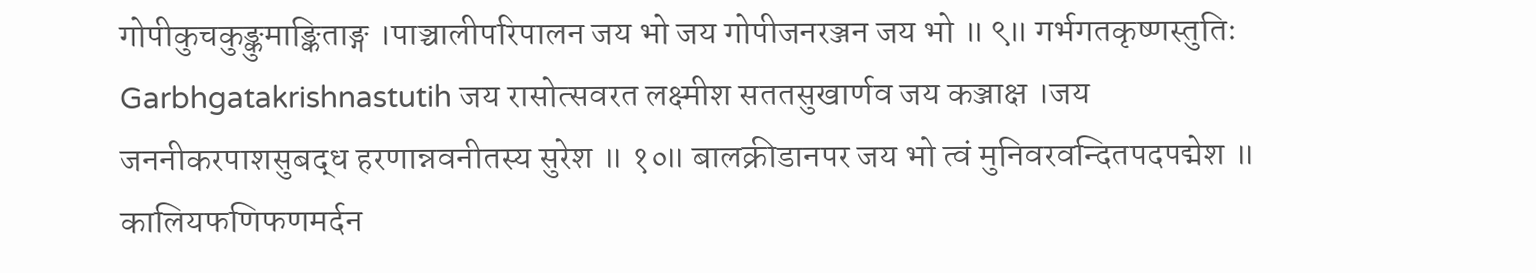गोपीकुचकुङ्कुमाङ्किताङ्ग ।पाञ्चालीपरिपालन जय भो जय गोपीजनरञ्जन जय भो ॥ ९॥ गर्भगतकृष्णस्तुतिः Garbhgatakrishnastutih जय रासोत्सवरत लक्ष्मीश सततसुखार्णव जय कञ्जाक्ष ।जय जननीकरपाशसुबद्ध हरणान्नवनीतस्य सुरेश ॥ १०॥ बालक्रीडानपर जय भो त्वं मुनिवरवन्दितपदपद्मेश ॥ कालियफणिफणमर्दन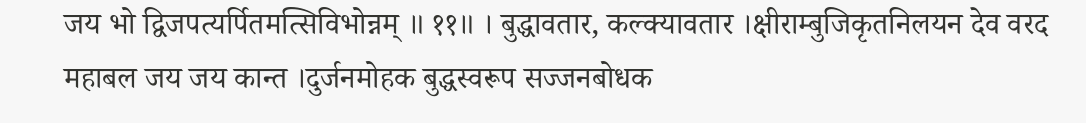जय भो द्विजपत्यर्पितमत्सिविभोन्नम् ॥ ११॥ । बुद्धावतार, कल्क्यावतार ।क्षीराम्बुजिकृतनिलयन देव वरद महाबल जय जय कान्त ।दुर्जनमोहक बुद्धस्वरूप सज्जनबोधक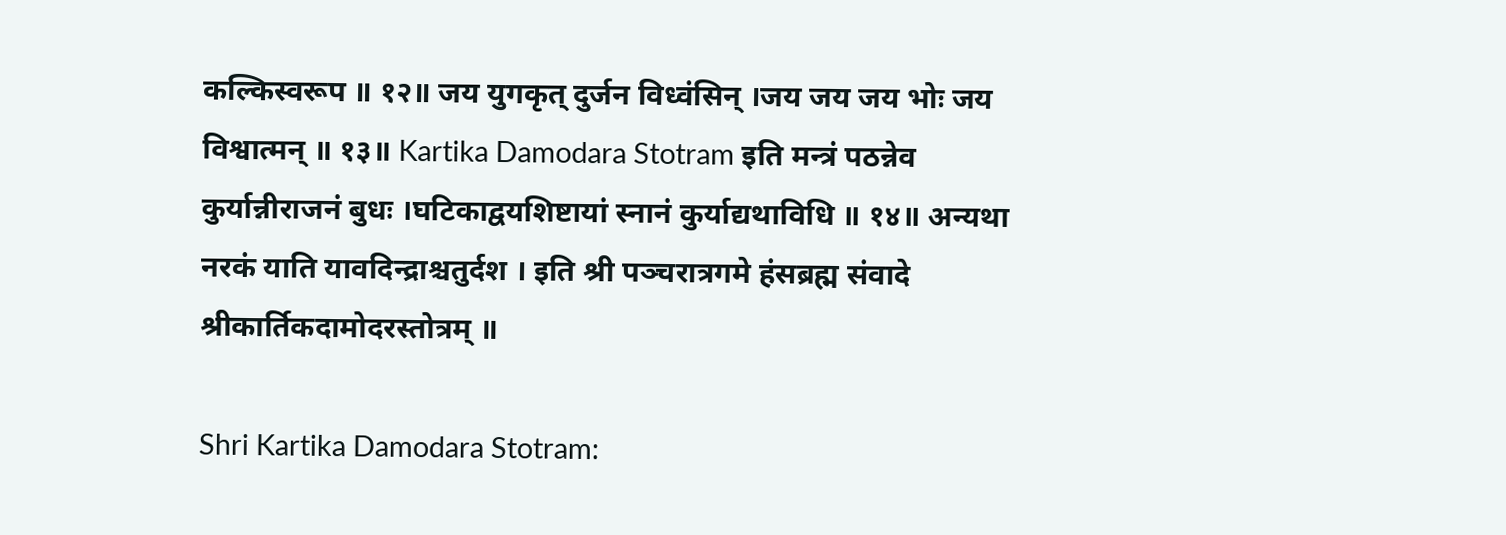कल्किस्वरूप ॥ १२॥ जय युगकृत् दुर्जन विध्वंसिन् ।जय जय जय भोः जय विश्वात्मन् ॥ १३॥ Kartika Damodara Stotram इति मन्त्रं पठन्नेव कुर्यान्नीराजनं बुधः ।घटिकाद्वयशिष्टायां स्नानं कुर्याद्यथाविधि ॥ १४॥ अन्यथा नरकं याति यावदिन्द्राश्चतुर्दश । इति श्री पञ्चरात्रगमे हंसब्रह्म संवादे श्रीकार्तिकदामोदरस्तोत्रम् ॥

Shri Kartika Damodara Stotram: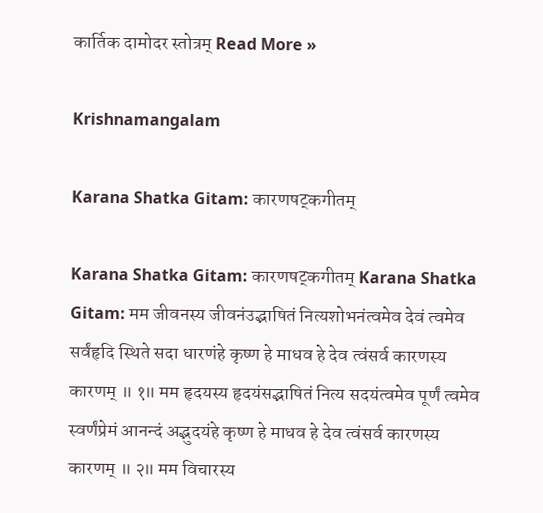कार्तिक दामोदर स्तोत्रम् Read More »

Krishnamangalam

Karana Shatka Gitam: कारणषट्कगीतम्

Karana Shatka Gitam: कारणषट्कगीतम् Karana Shatka Gitam: मम जीवनस्य जीवनंउद्भाषितं नित्यशोभनंत्वमेव देवं त्वमेव सर्वंहृदि स्थिते सदा धारणंहे कृष्ण हे माधव हे देव त्वंसर्व कारणस्य कारणम् ॥ १॥ मम हृदयस्य हृदयंसद्भाषितं नित्य सदयंत्वमेव पूर्णं त्वमेव स्वर्णंप्रेमं आनन्दं अद्भुदयंहे कृष्ण हे माधव हे देव त्वंसर्व कारणस्य कारणम् ॥ २॥ मम विचारस्य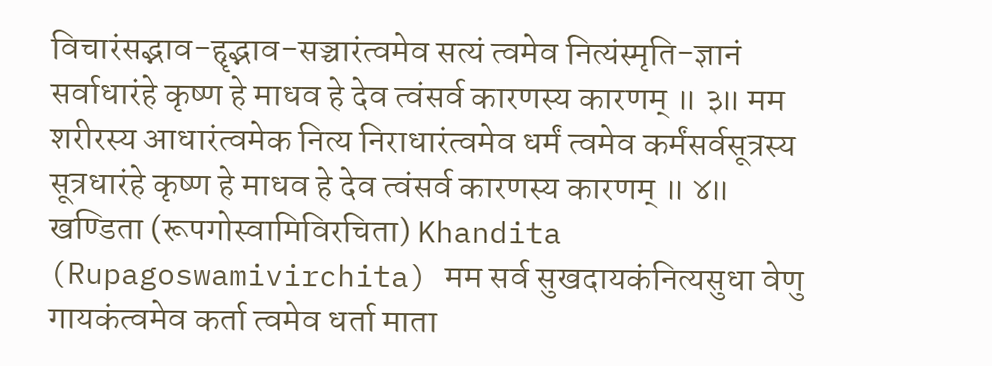विचारंसद्भाव-हॄद्भाव-सञ्चारंत्वमेव सत्यं त्वमेव नित्यंस्मृति-ज्ञानं सर्वाधारंहे कृष्ण हे माधव हे देव त्वंसर्व कारणस्य कारणम् ॥ ३॥ मम शरीरस्य आधारंत्वमेक नित्य निराधारंत्वमेव धर्मं त्वमेव कर्मंसर्वसूत्रस्य सूत्रधारंहे कृष्ण हे माधव हे देव त्वंसर्व कारणस्य कारणम् ॥ ४॥ खण्डिता (रूपगोस्वामिविरचिता) Khandita (Rupagoswamivirchita) मम सर्व सुखदायकंनित्यसुधा वेणु गायकंत्वमेव कर्ता त्वमेव धर्ता माता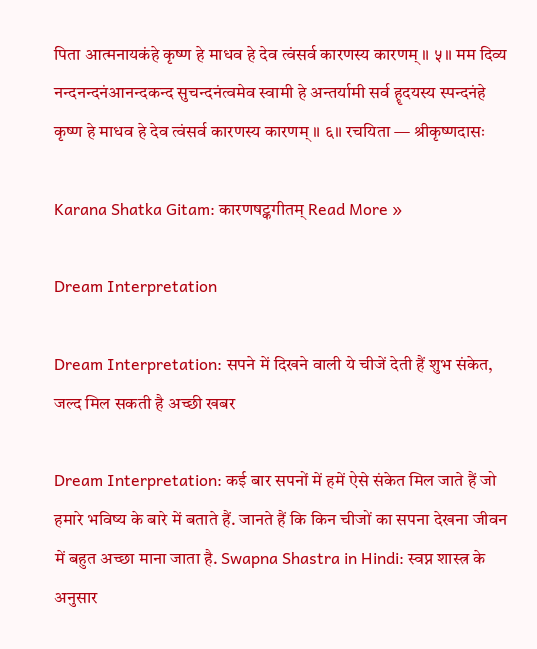पिता आत्मनायकंहे कृष्ण हे माधव हे देव त्वंसर्व कारणस्य कारणम् ॥ ५॥ मम दिव्य नन्दनन्दनंआनन्दकन्द सुचन्दनंत्वमेव स्वामी हे अन्तर्यामी सर्व हॄदयस्य स्पन्दनंहे कृष्ण हे माधव हे देव त्वंसर्व कारणस्य कारणम् ॥ ६॥ रचयिता — श्रीकृष्णदासः

Karana Shatka Gitam: कारणषट्कगीतम् Read More »

Dream Interpretation

Dream Interpretation: सपने में दिखने वाली ये चीजें देती हैं शुभ संकेत, जल्द मिल सकती है अच्छी खबर

Dream Interpretation: कई बार सपनों में हमें ऐसे संकेत मिल जाते हैं जो हमारे भविष्य के बारे में बताते हैं. जानते हैं कि किन चीजों का सपना देखना जीवन में बहुत अच्छा माना जाता है. Swapna Shastra in Hindi: स्वप्न शास्त्र के अनुसार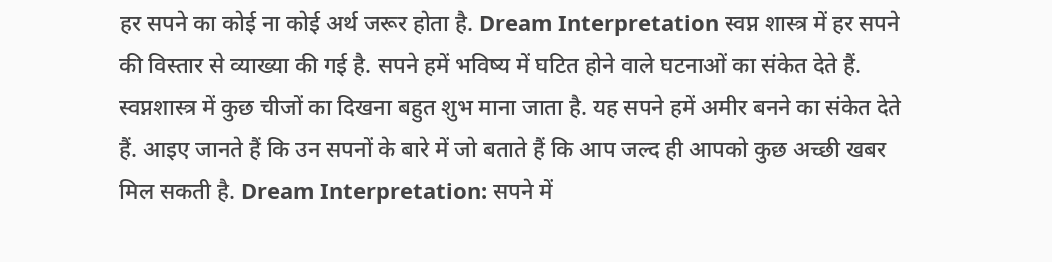हर सपने का कोई ना कोई अर्थ जरूर होता है. Dream Interpretation स्वप्न शास्त्र में हर सपने की विस्तार से व्याख्या की गई है. सपने हमें भविष्य में घटित होने वाले घटनाओं का संकेत देते हैं.  स्वप्नशास्त्र में कुछ चीजों का दिखना बहुत शुभ माना जाता है. यह सपने हमें अमीर बनने का संकेत देते हैं. आइए जानते हैं कि उन सपनों के बारे में जो बताते हैं कि आप जल्द ही आपको कुछ अच्छी खबर मिल सकती है. Dream Interpretation: सपने में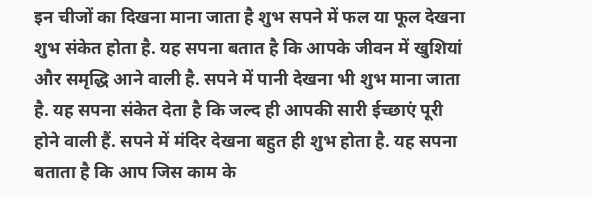इन चीजों का दिखना माना जाता है शुभ सपने में फल या फूल देखना शुभ संकेत होता है. यह सपना बतात है कि आपके जीवन में खुशियां और समृद्धि आने वाली है. सपने में पानी देखना भी शुभ माना जाता है. यह सपना संकेत देता है कि जल्द ही आपकी सारी ईच्छाएं पूरी होने वाली हैं. सपने में मंदिर देखना बहुत ही शुभ होता है. यह सपना बताता है कि आप जिस काम के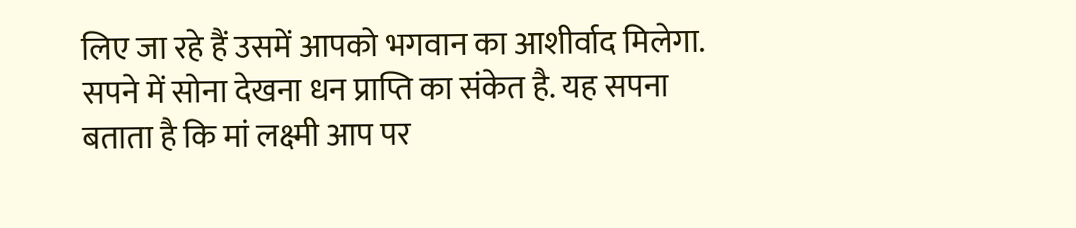लिए जा रहे हैं उसमें आपको भगवान का आशीर्वाद मिलेगा. सपने में सोना देखना धन प्राप्ति का संकेत है. यह सपना बताता है कि मां लक्ष्मी आप पर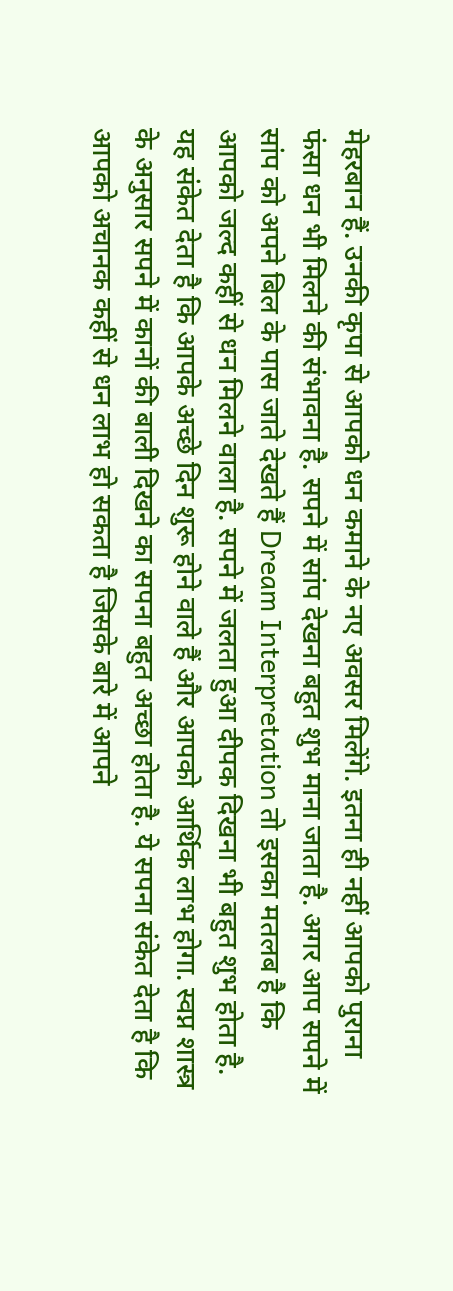मेहरबान हैं. उनकी कृपा से आपको धन कमाने के नए अवसर मिलेंगे. इतना ही नहीं आपको पुराना फंसा धन भी मिलने की संभावना है. सपने में सांप देखना बहुत शुभ माना जाता है. अगर आप सपने में सांप को अपने बिल के पास जाते देखते हैं Dream Interpretation तो इसका मतलब है कि आपको जल्द कहीं से धन मिलने वाला है. सपने में जलता हुआ दीपक दिखना भी बहुत शुभ होता है. यह संकेत देता है कि आपके अच्छे दिन शुरू होने वाले हैं और आपको आर्थिक लाभ होगा. स्वप्न शास्त्र के अनुसार सपने में कानों की बाली दिखने का सपना बहुत अच्छा होता है. ये सपना संकेत देता है कि आपको अचानक कहीं से धन लाभ हो सकता है जिसके बारे में आपने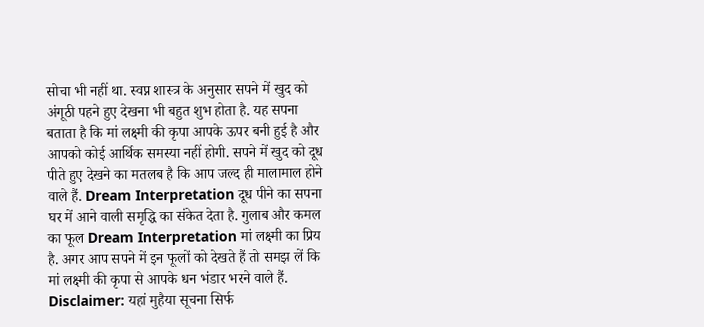सोचा भी नहीं था. स्वप्न शास्त्र के अनुसार सपने में खुद को अंगूठी पहने हुए देखना भी बहुत शुभ होता है. यह सपना बताता है कि मां लक्ष्मी की कृपा आपके ऊपर बनी हुई है और आपको कोई आर्थिक समस्या नहीं होगी. सपने में खुद को दूध पीते हुए देखने का मतलब है कि आप जल्द ही मालामाल होने वाले हैं. Dream Interpretation दूध पीने का सपना घर में आने वाली समृद्धि का संकेत देता है. गुलाब और कमल का फूल Dream Interpretation मां लक्ष्मी का प्रिय है. अगर आप सपने में इन फूलों को देखते हैं तो समझ लें कि मां लक्ष्मी की कृपा से आपके धन भंडार भरने वाले हैं. Disclaimer: यहां मुहैया सूचना सिर्फ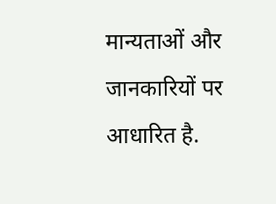मान्यताओं और जानकारियों पर आधारित है.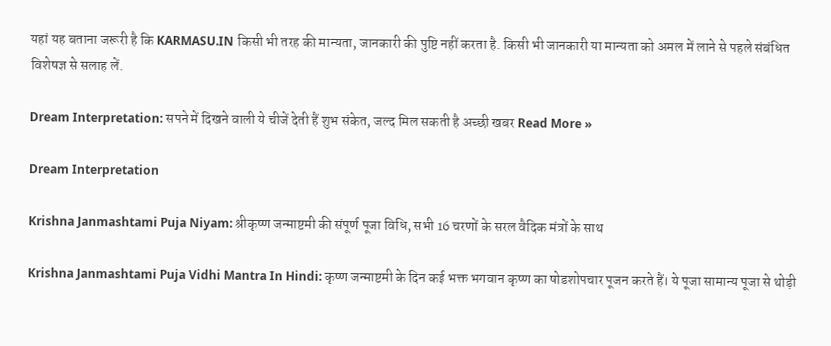यहां यह बताना जरूरी है कि KARMASU.IN किसी भी तरह की मान्यता, जानकारी की पुष्टि नहीं करता है. किसी भी जानकारी या मान्यता को अमल में लाने से पहले संबंधित विशेषज्ञ से सलाह लें.

Dream Interpretation: सपने में दिखने वाली ये चीजें देती हैं शुभ संकेत, जल्द मिल सकती है अच्छी खबर Read More »

Dream Interpretation

Krishna Janmashtami Puja Niyam: श्रीकृष्ण जन्माष्टमी की संपूर्ण पूजा विधि, सभी 16 चरणों के सरल वैदिक मंत्रों के साथ

Krishna Janmashtami Puja Vidhi Mantra In Hindi: कृष्ण जन्माष्टमी के दिन कई भक्त भगवान कृष्ण का षोडशोपचार पूजन करते हैं। ये पूजा सामान्य पूजा से थोड़ी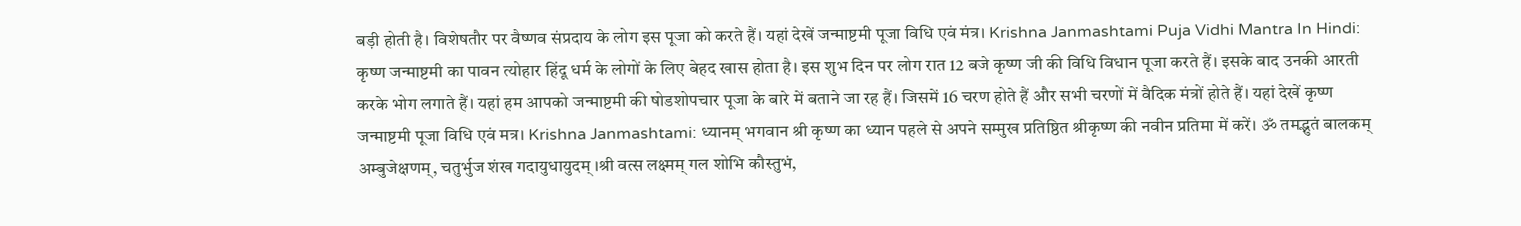बड़ी होती है। विशेषतौर पर वैष्णव संप्रदाय के लोग इस पूजा को करते हैं। यहां देखें जन्माष्टमी पूजा विधि एवं मंत्र। Krishna Janmashtami Puja Vidhi Mantra In Hindi: कृष्ण जन्माष्टमी का पावन त्योहार हिंदू धर्म के लोगों के लिए बेहद खास होता है। इस शुभ दिन पर लोग रात 12 बजे कृष्ण जी की विधि विधान पूजा करते हैं। इसके बाद उनकी आरती करके भोग लगाते हैं। यहां हम आपको जन्माष्टमी की षोडशोपचार पूजा के बारे में बताने जा रह हैं। जिसमें 16 चरण होते हैं और सभी चरणों में वैदिक मंत्रों होते हैं। यहां देखें कृष्ण जन्माष्टमी पूजा विधि एवं मत्र। Krishna Janmashtami: ध्यानम् भगवान श्री कृष्ण का ध्यान पहले से अपने सम्मुख प्रतिष्ठित श्रीकृष्ण की नवीन प्रतिमा में करें। ॐ तमद्भुतं बालकम् अम्बुजेक्षणम्, चतुर्भुज शंख गदायुधायुदम् ।श्री वत्स लक्ष्मम् गल शोभि कौस्तुभं,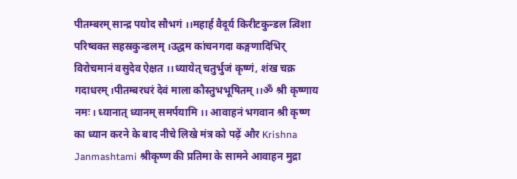पीतम्बरम् सान्द्र पयोद सौभगं ।।महार्ह वैदूर्य किरीटकुन्डल त्विशा परिष्वक्त सहस्रकुन्डलम् ।उद्धम कांचनगदा कङ्गणादिभिर् विरोचमानं वसुदेव ऐक्षत ।।ध्यायेत् चतुर्भुजं कृष्णं, शंख चक्र गदाधरम्।पीतम्बरधरं देवं माला कौस्तुभभूषितम् ।।ॐ श्री कृष्णाय नमः। ध्यानात् ध्यानम् समर्पयामि ।। आवाहनं भगवान श्री कृष्ण का ध्यान करने के बाद नीचे लिखे मंत्र को पढ़ें और Krishna Janmashtami श्रीकृष्ण की प्रतिमा के सामने आवाहन मुद्रा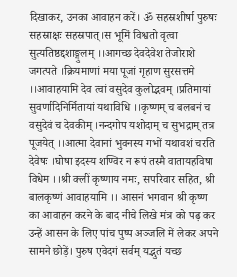दिखाकर, उनका आवाहन करें। ॐ सहस्रशीर्षा पुरुषः सहस्राक्षः सहस्रपात्।स भूमिं विश्वतो वृत्वा सुत्यतिष्ठद्दशाङ्गुलम् ।।आगच्छ देवदेवेश तेजोराशे जगत्पते ।क्रियमाणां मया पूजां गृहाण सुरसत्तमे ।।आवाहयामि देव त्वां वसुदेव कुलोद्भवम् ।प्रतिमायां सुवर्णादिनिर्मितायां यथाविधि ।।कृष्णम् च बलबनं च वसुदेवं च देवकीम् ।नन्दगोप यशोदाम् च सुभद्राम् तत्र पूजयेत् ।।आत्मा देवानां भुवनस्य गभों यथावशं चरति देवेषः ।घोषा इदस्य शण्विर न रूपं तस्मै वातायहविषा विधेम ।।श्री क्लीं कृष्णाय नमः, सपरिवार सहित, श्री बालकृष्णं आवाहयामि ।। आसनं भगवान श्री कृष्ण का आवाहन करने के बाद नीचे लिखे मंत्र को पढ़ कर उन्हें आसन के लिए पांच पुष्प अञ्जलि में लेकर अपने सामने छोड़ें। पुरुष एवेदगं सर्वम् यद्भुतं यच्छ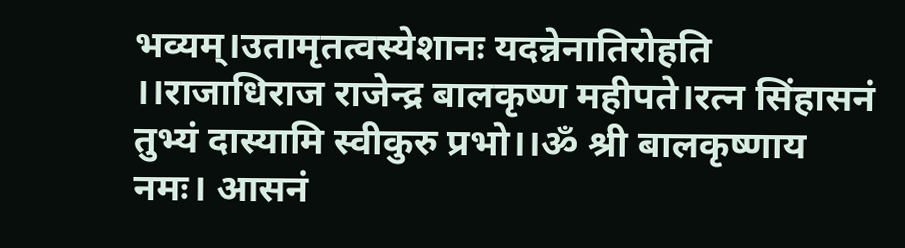भव्यम्।उतामृतत्वस्येशानः यदन्नेनातिरोहति ।।राजाधिराज राजेन्द्र बालकृष्ण महीपते।रत्न सिंहासनं तुभ्यं दास्यामि स्वीकुरु प्रभो।।ॐ श्री बालकृष्णाय नमः। आसनं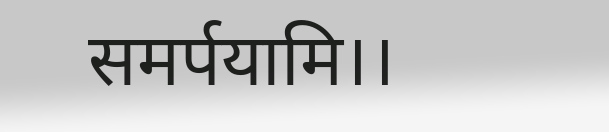समर्पयामि।।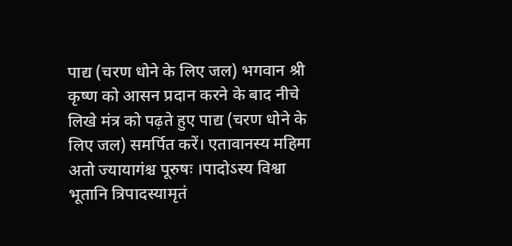पाद्य (चरण धोने के लिए जल) भगवान श्री कृष्ण को आसन प्रदान करने के बाद नीचे लिखे मंत्र को पढ़ते हुए पाद्य (चरण धोने के लिए जल) समर्पित करें। एतावानस्य महिमा अतो ज्यायागंश्च पूरुषः ।पादोऽस्य विश्वा भूतानि त्रिपादस्यामृतं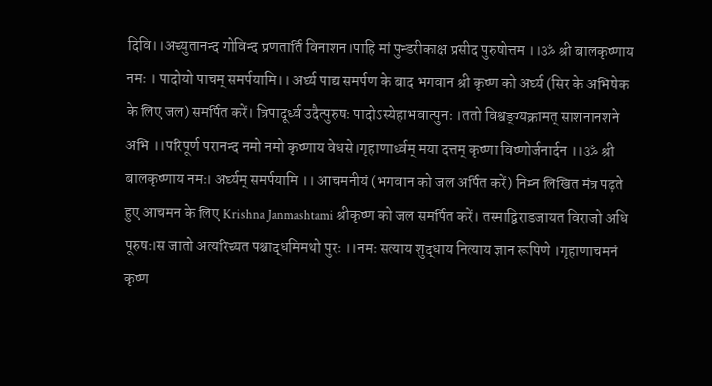दिवि।।अच्युतानन्द गोविन्द प्रणतार्ति विनाशन।पाहि मां पुन्डरीकाक्ष प्रसीद पुरुषोत्तम ।।ॐ श्री बालकृष्णाय नमः । पादोयो पाचम् समर्पयामि।। अर्घ्य पाद्य समर्पण के बाद भगवान श्री कृष्ण को अर्घ्य (सिर के अभिषेक के लिए जल) समर्पित करें। त्रिपादूर्ध्व उदैत्पुरुषः पादोऽस्येहाभवात्पुनः ।ततो विश्वङ्ग्यक्रामत् साशनानशने अभि ।।परिपूर्ण परानन्द नमो नमो कृष्णाय वेधसे।गृहाणार्ध्वम् मया दत्तम् कृष्णा विष्णोर्जनार्दन ।।ॐ श्री बालकृष्णाय नमः। अर्घ्यम् समर्पयामि ।। आचमनीयं (भगवान को जल अर्पित करें) निम्न लिखित मंत्र पढ़ते हुए आचमन के लिए Krishna Janmashtami श्रीकृष्ण को जल समर्पित करें। तस्माद्विराडजायत विराजो अधि पूरुषः।स जातो अत्यरिच्यत पश्चाद्ध‌मिमथो पुरः ।।नमः सत्याय शुद्धाय नित्याय ज्ञान रूपिणे ।गृहाणाचमनं कृष्ण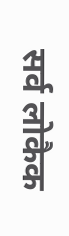सर्व लोकैक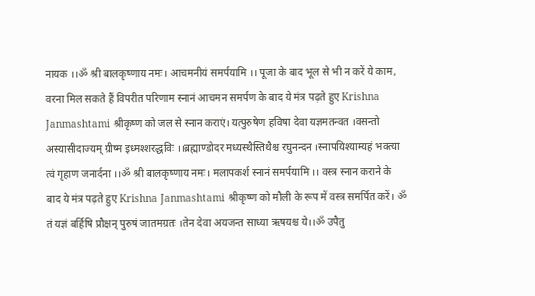नायक ।।ॐ श्री बालकृष्णाय नमः। आचमनीयं समर्पयामि ।। पूजा के बाद भूल से भी न करें ये काम, वरना मिल सकते हैं विपरीत परिणाम स्नानं आचमन समर्पण के बाद ये मंत्र पढ़ते हुए Krishna Janmashtami श्रीकृष्ण को जल से स्नान कराएं। यत्पुरुषेण हविषा देवा यज्ञमतन्वत ।वसन्तो अस्यासीदाज्यम् ग्रीष्म इध्मश्शरद्धविः ।।ब्रह्माण्डोदर मध्यस्थैस्तिथैश्च रघुनन्दन ।स्नापयिश्याम्यहं भक्त्या त्वं गृहाण जनार्दना ।।ॐ श्री बालकृष्णाय नमः। मलापकर्श स्नानं समर्पयामि ।। वस्त्र स्नान कराने के बाद ये मंत्र पढ़ते हुए Krishna Janmashtami श्रीकृष्ण को मौली के रूप में वस्त्र समर्पित करें। ॐ तं यज्ञं बर्हिषि प्रौक्षन् पुरुषं जातमग्रतः ।तेन देवा अयजन्त साध्या ऋषयश्च ये।।ॐ उपैतु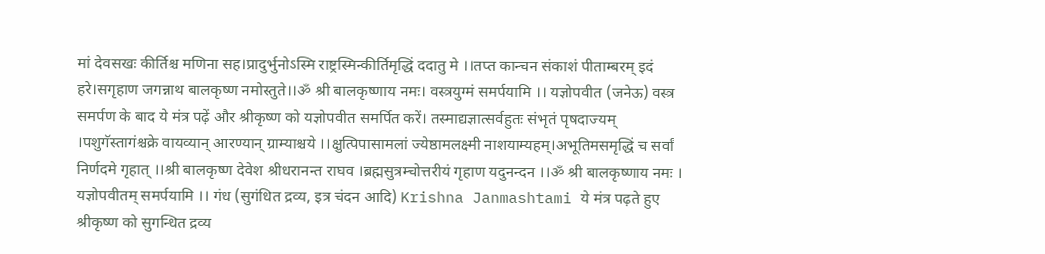मां देवसखः कीर्तिश्च मणिना सह।प्रादुर्भुनोऽस्मि राष्ट्रस्मिन्कीर्तिमृद्धिं ददातु मे ।।तप्त कान्चन संकाशं पीताम्बरम् इदं हरे।सगृहाण जगन्नाथ बालकृष्ण नमोस्तुते।।ॐ श्री बालकृष्णाय नमः। वस्त्रयुग्मं समर्पयामि ।। यज्ञोपवीत (जनेऊ) वस्त्र समर्पण के बाद ये मंत्र पढ़ें और श्रीकृष्ण को यज्ञोपवीत समर्पित करें। तस्माद्यज्ञात्सर्वहुतः संभृतं पृषदाज्यम् ।पशुगॅस्तागंश्चक्रे वायव्यान् आरण्यान् ग्राम्याश्चये ।।क्षुत्पिपासामलां ज्येष्ठामलक्ष्मी नाशयाम्यहम्।अभूतिमसमृद्धिं च सर्वां निर्णदमे गृहात् ।।श्री बालकृष्ण देवेश श्रीधरानन्त राघव ।ब्रह्मसुत्रम्चोत्तरीयं गृहाण यदुनन्दन ।।ॐ श्री बालकृष्णाय नमः । यज्ञोपवीतम् समर्पयामि ।। गंध (सुगंधित द्रव्य, इत्र चंदन आदि) Krishna Janmashtami ये मंत्र पढ़ते हुए श्रीकृष्ण को सुगन्धित द्रव्य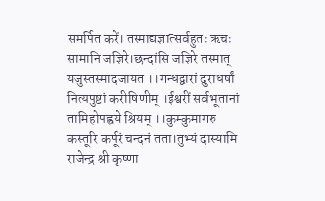समर्पित करें। तस्माद्यज्ञात्सर्वहुतः ऋचः सामानि जज्ञिरे।छन्दांसि जज्ञिरे तस्मात् यजुस्तस्मादजायत ।।गन्धद्वारां दुराधर्षां नित्यपुष्टां करीषिणीम् ।ईश्वरीं सर्वभूतानां तामिहोपह्वये श्रियम् ।।कुम्कुमागरु कस्तूरि कर्पूरं चन्दनं तता।तुभ्यं दास्यामि राजेन्द्र श्री कृष्णा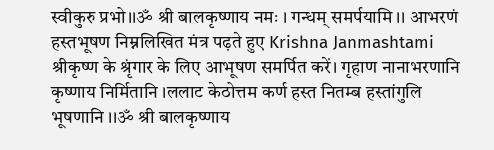स्वीकुरु प्रभो।।ॐ श्री बालकृष्णाय नमः । गन्धम् समर्पयामि ।। आभरणं हस्तभूषण निम्नलिखित मंत्र पढ़ते हुए Krishna Janmashtami श्रीकृष्ण के श्रृंगार के लिए आभूषण समर्पित करें। गृहाण नानाभरणानि कृष्णाय निर्मितानि ।ललाट केठोत्तम कर्ण हस्त नितम्ब हस्तांगुलि भूषणानि ।।ॐ श्री बालकृष्णाय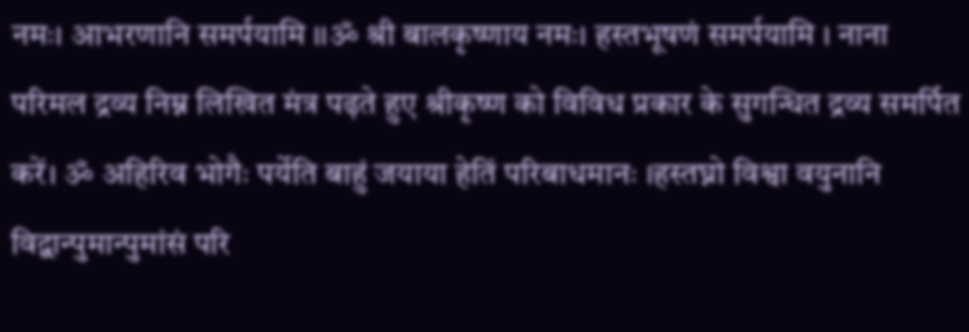नमः। आभरणानि समर्पयामि ।।ॐ श्री बालकृष्णाय नमः। हस्तभूषणं समर्पयामि । नाना परिमल द्रव्य निम्न लिखित मंत्र पढ़ते हुए श्रीकृष्ण को विविध प्रकार के सुगन्धित द्रव्य समर्पित करें। ॐ अहिरिव भोगैः पर्येति बाहुं जयाया हेतिं परिबाधमानः ।हस्तघ्नो विश्वा वयुनानि विद्वान्पुमान्पुमांसं परि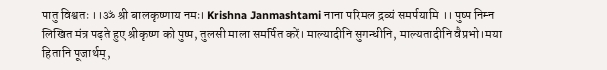पातु विश्वतः ।।ॐ श्री बालकृष्णाय नमः। Krishna Janmashtami नाना परिमल द्रव्यं समर्पयामि ।। पुष्प निम्न लिखित मंत्र पढ़ते हुए श्रीकृष्ण को पुष्प, तुलसी माला समर्पित करें। माल्यादीनि सुगन्धीनि, माल्यतादीनि वैप्रभो।मया हितानि पूजार्थम्,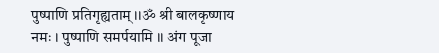पुष्पाणि प्रतिगृह्यताम् ।।ॐ श्री बालकृष्णाय नमः । पुष्पाणि समर्पयामि ।। अंग पूजा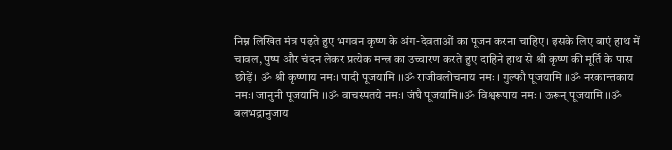निम्न लिखित मंत्र पढ़ते हुए भगवन कृष्ण के अंग-देवताओं का पूजन करना चाहिए। इसके लिए बाएं हाथ में चावल, पुष्प और चंदन लेकर प्रत्येक मन्त्र का उच्चारण करते हुए दाहिने हाथ से श्री कृष्ण की मूर्ति के पास छोड़ें। ॐ श्री कृष्णाय नमः। पादी पूजयामि ।।ॐ राजीवलोचनाय नमः । गुल्फौ पूजयामि ।।ॐ नरकान्तकाय नमः। जानुनी पूजयामि ।।ॐ वाचस्पतये नमः। जंघै पूजयामि।।ॐ विश्वरूपाय नमः । ऊरून् पूजयामि ।।ॐ बलभद्रानुजाय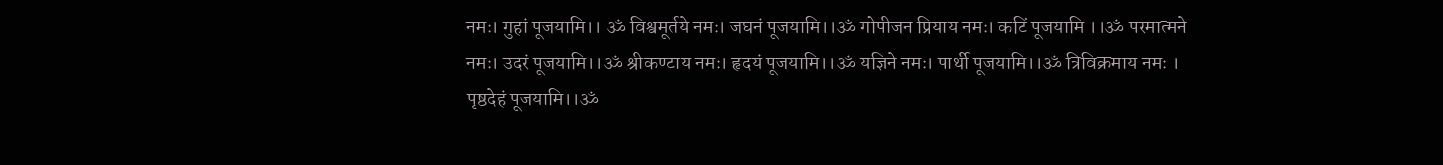नमः। गुहां पूजयामि।। ॐ विश्वमूर्तये नमः। जघनं पूजयामि।।ॐ गोपीजन प्रियाय नमः। कटिं पूजयामि ।।ॐ परमात्मने नमः। उदरं पूजयामि।।ॐ श्रीकण्टाय नमः। हृदयं पूजयामि।।ॐ यज्ञिने नमः। पार्थी पूजयामि।।ॐ त्रिविक्रमाय नमः । पृष्ठदेहं पूजयामि।।ॐ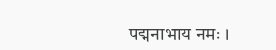पद्मनाभाय नमः ।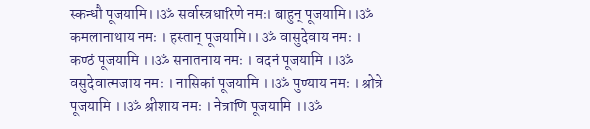स्कन्धौ पूजयामि।।ॐ सर्वास्त्रधारिणे नमः। बाहुन् पूजयामि।।ॐ कमलानाथाय नमः । हस्तान् पूजयामि।। ॐ वासुदेवाय नमः । कण्ठं पूजयामि ।।ॐ सनातनाय नमः । वदनं पूजयामि ।।ॐ वसुदेवात्मजाय नमः । नासिकां पूजयामि ।।ॐ पुण्याय नमः । श्रोत्रे पूजयामि ।।ॐ श्रीशाय नमः । नेत्राणि पूजयामि ।।ॐ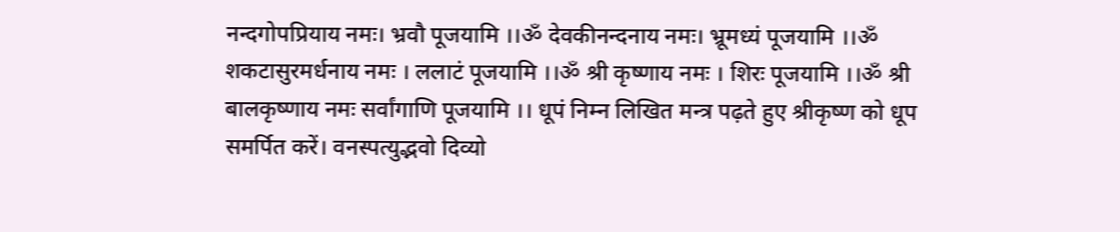नन्दगोपप्रियाय नमः। भ्रवौ पूजयामि ।।ॐ देवकीनन्दनाय नमः। भ्रूमध्यं पूजयामि ।।ॐ शकटासुरमर्धनाय नमः । ललाटं पूजयामि ।।ॐ श्री कृष्णाय नमः । शिरः पूजयामि ।।ॐ श्री बालकृष्णाय नमः सर्वांगाणि पूजयामि ।। धूपं निम्न लिखित मन्त्र पढ़ते हुए श्रीकृष्ण को धूप समर्पित करें। वनस्पत्युद्भवो दिव्यो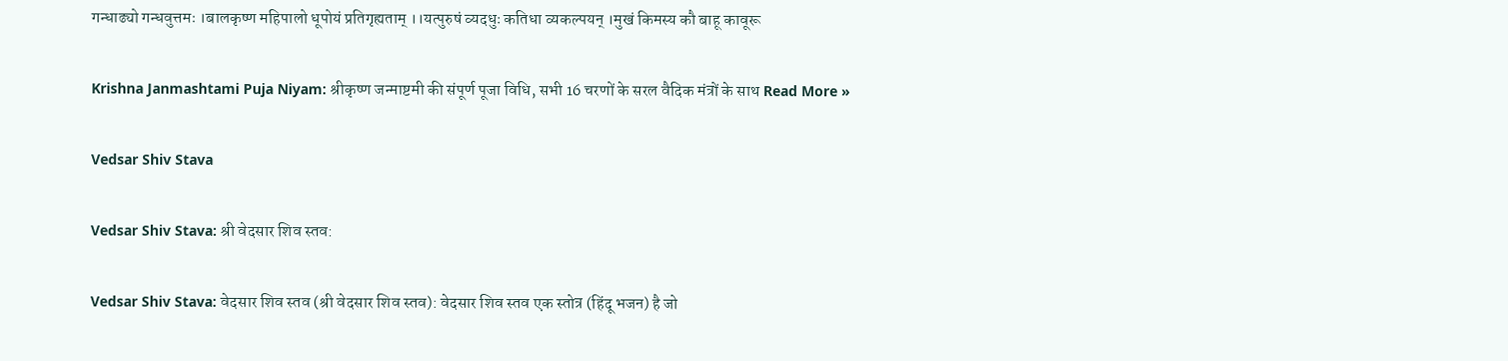गन्धाढ्यो गन्धवुत्तमः ।बालकृष्ण महिपालो धूपोयं प्रतिगृह्यताम् ।।यत्पुरुषं व्यदधुः कतिधा व्यकल्पयन् ।मुखं किमस्य कौ बाहू कावूरू

Krishna Janmashtami Puja Niyam: श्रीकृष्ण जन्माष्टमी की संपूर्ण पूजा विधि, सभी 16 चरणों के सरल वैदिक मंत्रों के साथ Read More »

Vedsar Shiv Stava

Vedsar Shiv Stava: श्री वेदसार शिव स्तव:

Vedsar Shiv Stava: वेदसार शिव स्तव (श्री वेदसार शिव स्तव): वेदसार शिव स्तव एक स्तोत्र (हिंदू भजन) है जो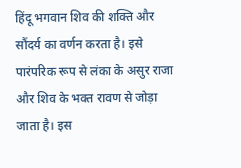हिंदू भगवान शिव की शक्ति और सौंदर्य का वर्णन करता है। इसे पारंपरिक रूप से लंका के असुर राजा और शिव के भक्त रावण से जोड़ा जाता है। इस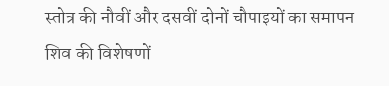स्तोत्र की नौवीं और दसवीं दोनों चौपाइयों का समापन शिव की विशेषणों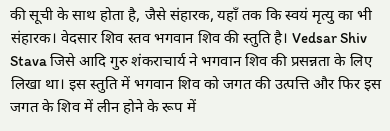की सूची के साथ होता है, जैसे संहारक, यहाँ तक कि स्वयं मृत्यु का भी संहारक। वेदसार शिव स्तव भगवान शिव की स्तुति है। Vedsar Shiv Stava जिसे आदि गुरु शंकराचार्य ने भगवान शिव की प्रसन्नता के लिए लिखा था। इस स्तुति में भगवान शिव को जगत की उत्पत्ति और फिर इस जगत के शिव में लीन होने के रूप में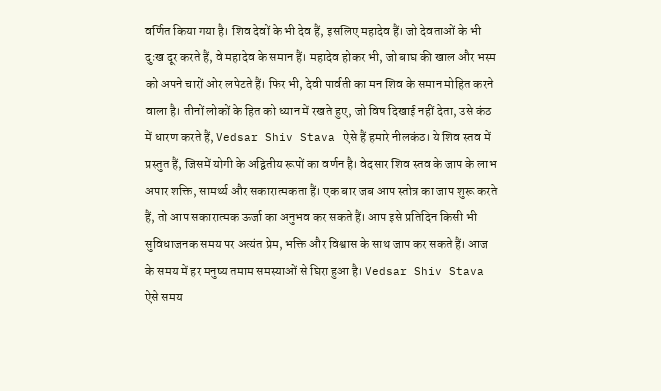वर्णित किया गया है। शिव देवों के भी देव हैं, इसलिए महादेव हैं। जो देवताओं के भी दुःख दूर करते हैं, वे महादेव के समान हैं। महादेव होकर भी, जो बाघ की खाल और भस्म को अपने चारों ओर लपेटते हैं। फिर भी, देवी पार्वती का मन शिव के समान मोहित करने वाला है। तीनों लोकों के हित को ध्यान में रखते हुए, जो विष दिखाई नहीं देता, उसे कंठ में धारण करते हैं, Vedsar Shiv Stava ऐसे हैं हमारे नीलकंठ। ये शिव स्तव में प्रस्तुत हैं, जिसमें योगी के अद्वितीय रूपों का वर्णन है। वेदसार शिव स्तव के जाप के लाभ अपार शक्ति, सामर्थ्य और सकारात्मकता हैं। एक बार जब आप स्तोत्र का जाप शुरू करते हैं, तो आप सकारात्मक ऊर्जा का अनुभव कर सकते हैं। आप इसे प्रतिदिन किसी भी सुविधाजनक समय पर अत्यंत प्रेम, भक्ति और विश्वास के साथ जाप कर सकते हैं। आज के समय में हर मनुष्य तमाम समस्याओं से घिरा हुआ है। Vedsar Shiv Stava ऐसे समय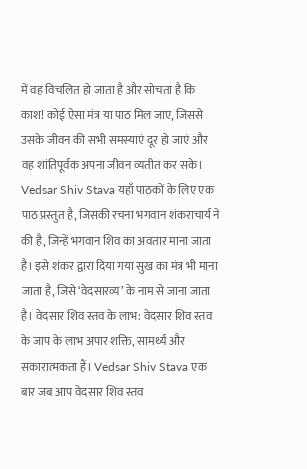में वह विचलित हो जाता है और सोचता है कि काश! कोई ऐसा मंत्र या पाठ मिल जाए, जिससे उसके जीवन की सभी समस्याएं दूर हो जाएं और वह शांतिपूर्वक अपना जीवन व्यतीत कर सके। Vedsar Shiv Stava यहाँ पाठकों के लिए एक पाठ प्रस्तुत है, जिसकी रचना भगवान शंकराचार्य ने की है, जिन्हें भगवान शिव का अवतार माना जाता है। इसे शंकर द्वारा दिया गया सुख का मंत्र भी माना जाता है, जिसे ‘वेदसारव्य’ के नाम से जाना जाता है। वेदसार शिव स्तव के लाभ: वेदसार शिव स्तव के जाप के लाभ अपार शक्ति, सामर्थ्य और सकारात्मकता हैं। Vedsar Shiv Stava एक बार जब आप वेदसार शिव स्तव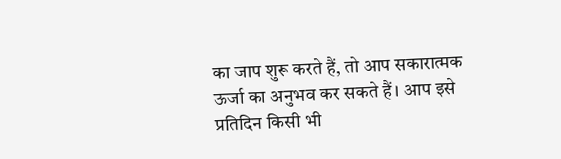का जाप शुरू करते हैं, तो आप सकारात्मक ऊर्जा का अनुभव कर सकते हैं। आप इसे प्रतिदिन किसी भी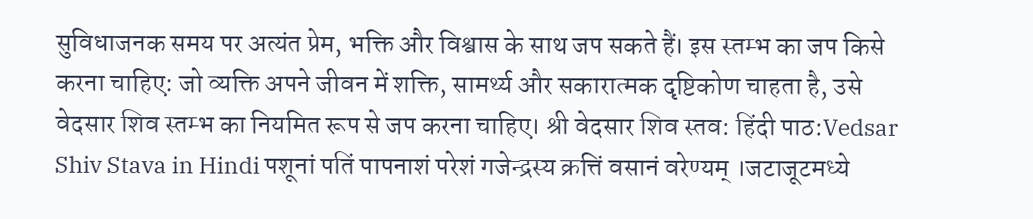सुविधाजनक समय पर अत्यंत प्रेम, भक्ति और विश्वास के साथ जप सकते हैं। इस स्तम्भ का जप किसे करना चाहिए: जो व्यक्ति अपने जीवन में शक्ति, सामर्थ्य और सकारात्मक दृष्टिकोण चाहता है, उसे वेदसार शिव स्तम्भ का नियमित रूप से जप करना चाहिए। श्री वेदसार शिव स्तव: हिंदी पाठ:Vedsar Shiv Stava in Hindi पशूनां पतिं पापनाशं परेशं गजेन्द्रस्य क्रत्तिं वसानं वरेण्यम् ।जटाजूटमध्ये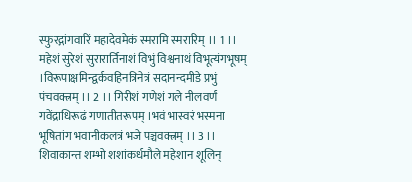स्फुरद्गांगवारिं महादेवमेकं स्मरामि स्मरारिम् ।। 1 ।। महेशं सुरेशं सुरारार्तिनाशं विभुं विश्वनाथं विभूत्यंगभूषम् ।विरूपाक्षमिन्द्वर्कवहिनत्रिनेत्रं सदानन्दमीडे प्रभुं पंचवक्त्रम् ।। 2 ।। गिरीशं गणेशं गले नीलवर्णं गवेंद्राधिरूढं गणातीतरूपम् ।भवं भास्वरं भस्मना भूषितांग भवानीकलत्रं भजे पञ्चवक्त्रम् ।। 3 ।। शिवाकान्त शम्भो शशांकर्धमौले महेशान शूलिन्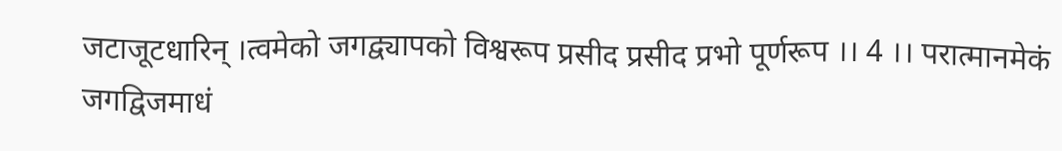जटाजूटधारिन् ।त्वमेको जगद्व्यापको विश्वरूप प्रसीद प्रसीद प्रभो पूर्णरूप ।। 4 ।। परात्मानमेकं जगद्विजमाधं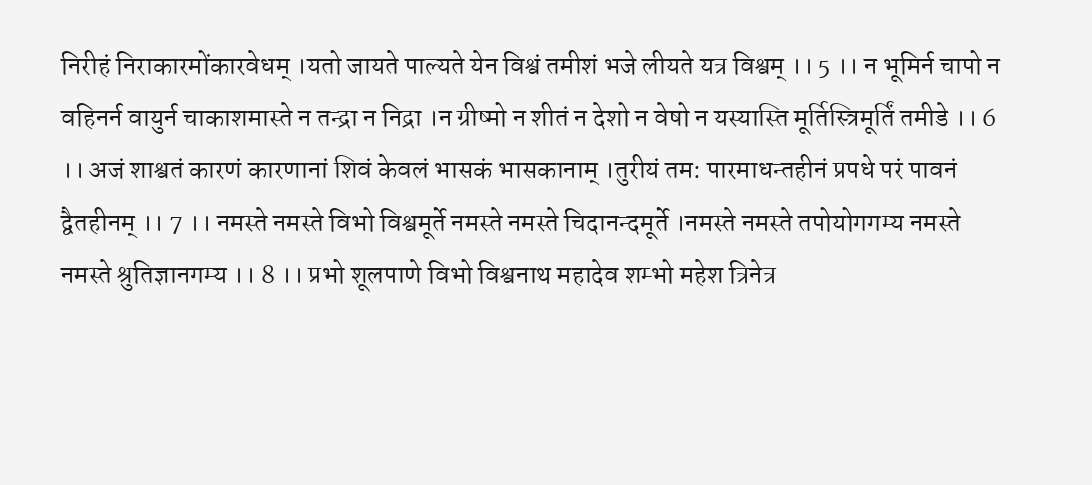निरीहं निराकारमोंकारवेधम् ।यतो जायते पाल्यते येन विश्वं तमीशं भजे लीयते यत्र विश्वम् ।। 5 ।। न भूमिर्न चापो न वहिनर्न वायुर्न चाकाशमास्ते न तन्द्रा न निद्रा ।न ग्रीष्मो न शीतं न देशो न वेषो न यस्यास्ति मूर्तिस्त्रिमूर्तिं तमीडे ।। 6 ।। अजं शाश्वतं कारणं कारणानां शिवं केवलं भासकं भासकानाम् ।तुरीयं तम: पारमाधन्तहीनं प्रपधे परं पावनं द्वैतहीनम् ।। 7 ।। नमस्ते नमस्ते विभो विश्वमूर्ते नमस्ते नमस्ते चिदानन्दमूर्ते ।नमस्ते नमस्ते तपोयोगगम्य नमस्ते नमस्ते श्रुतिज्ञानगम्य ।। 8 ।। प्रभो शूलपाणे विभो विश्वनाथ महादेव शम्भो महेश त्रिनेत्र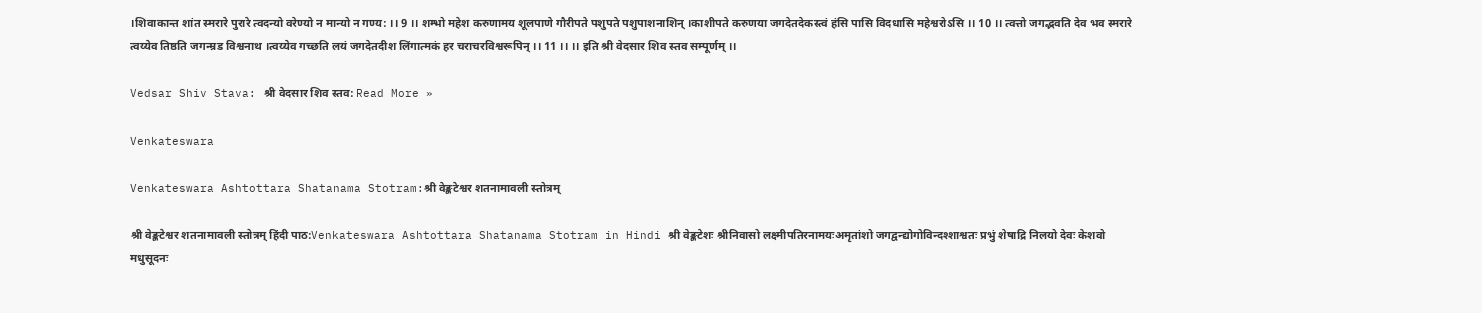।शिवाकान्त शांत स्मरारे पुरारे त्वदन्यो वरेण्यो न मान्यो न गण्य: ।। 9 ।। शम्भो महेश करुणामय शूलपाणे गौरीपते पशुपते पशुपाशनाशिन् ।काशीपते करुणया जगदेतदेकस्त्वं हंसि पासि विदधासि महेश्वरोऽसि ।। 10 ।। त्वत्तो जगद्भवति देव भव स्मरारे त्वय्येव तिष्ठति जगन्म्रड विश्वनाथ ।त्वय्येव गच्छति लयं जगदेतदीश लिंगात्मकं हर चराचरविश्वरूपिन् ।। 11 ।। ।। इति श्री वेदसार शिव स्तव सम्पूर्णम् ।।

Vedsar Shiv Stava: श्री वेदसार शिव स्तव: Read More »

Venkateswara

Venkateswara Ashtottara Shatanama Stotram:श्री वेङ्कटेश्वर शतनामावली स्तोत्रम्

श्री वेङ्कटेश्वर शतनामावली स्तोत्रम् हिंदी पाठ:Venkateswara Ashtottara Shatanama Stotram in Hindi श्री वेङ्कटेशः श्रीनिवासो लक्ष्मीपतिरनामयःअमृतांशो जगद्वन्द्योगोविन्दश्शाश्वतः प्रभुं शेषाद्रि निलयो देवः केशवो मधुसूदनः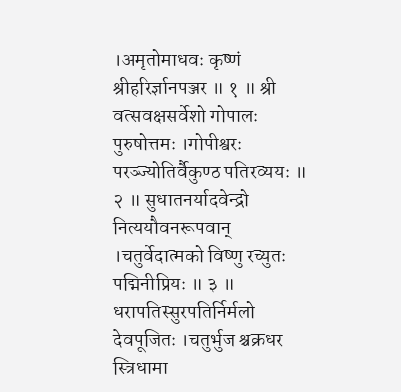।अमृतोमाधवः कृष्णं श्रीहरिर्ज्ञानपञ्जर ॥ १ ॥ श्री वत्सवक्षसर्वेशो गोपालः पुरुषोत्तमः ।गोपीश्वरः परञ्ज्योतिर्वैकुण्ठ पतिरव्ययः ॥ २ ॥ सुधातनर्यादवेन्द्रो नित्ययौवनरूपवान् ।चतुर्वेदात्मको विष्णु रच्युतः पद्मिनीप्रियः ॥ ३ ॥ धरापतिस्सुरपतिर्निर्मलो देवपूजितः ।चतुर्भुज श्चक्रधर स्त्रिधामा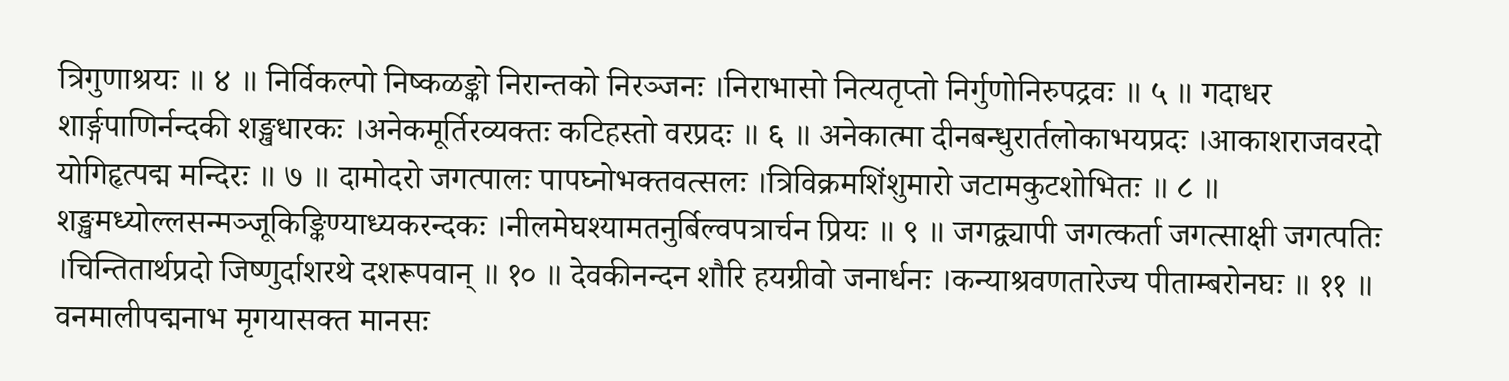त्रिगुणाश्रयः ॥ ४ ॥ निर्विकल्पो निष्कळङ्को निरान्तको निरञ्जनः ।निराभासो नित्यतृप्तो निर्गुणोनिरुपद्रवः ॥ ५ ॥ गदाधर शार्ङ्गपाणिर्नन्दकी शङ्खधारकः ।अनेकमूर्तिरव्यक्तः कटिहस्तो वरप्रदः ॥ ६ ॥ अनेकात्मा दीनबन्धुरार्तलोकाभयप्रदः ।आकाशराजवरदो योगिहृत्पद्म मन्दिरः ॥ ७ ॥ दामोदरो जगत्पालः पापघ्नोभक्तवत्सलः ।त्रिविक्रमशिंशुमारो जटामकुटशोभितः ॥ ८ ॥ शङ्खमध्योल्लसन्मञ्जूकिङ्किण्याध्यकरन्दकः ।नीलमेघश्यामतनुर्बिल्वपत्रार्चन प्रियः ॥ ९ ॥ जगद्व्यापी जगत्कर्ता जगत्साक्षी जगत्पतिः ।चिन्तितार्थप्रदो जिष्णुर्दाशरथे दशरूपवान् ॥ १० ॥ देवकीनन्दन शौरि हयग्रीवो जनार्धनः ।कन्याश्रवणतारेज्य पीताम्बरोनघः ॥ ११ ॥ वनमालीपद्मनाभ मृगयासक्त मानसः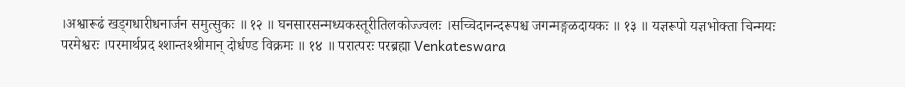।अश्वारूढं खड्गधारीधनार्जन समुत्सुकः ॥ १२ ॥ घनसारसन्मध्यकस्तूरीतिलकोज्ज्वलः ।सच्चिदानन्दरूपश्च जगन्मङ्गळदायकः ॥ १३ ॥ यज्ञरूपो यज्ञभोक्ता चिन्मयः परमेश्वरः ।परमार्थप्रद श्शान्तश्श्रीमान् दोर्धण्ड विक्रमः ॥ १४ ॥ परात्परः परब्रह्मा Venkateswara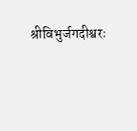श्रीविभुर्जगदीश्वरः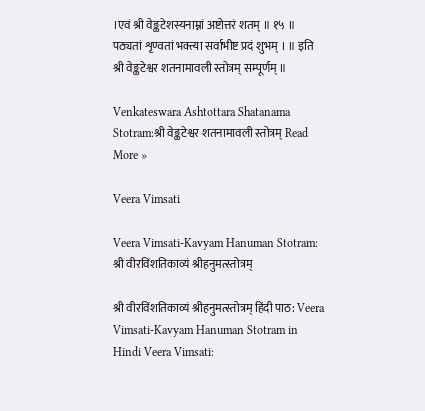।एवं श्री वेङ्कटेशस्यनाम्नां अष्टोत्तरं शतम् ॥ १५ ॥ पठ्यतां शृण्वतां भक्त्या सर्वाभीष्ट प्रदं शुभम् । ॥ इति श्री वेङ्कटेश्वर शतनामावली स्तोत्रम् सम्पूर्णम् ॥

Venkateswara Ashtottara Shatanama Stotram:श्री वेङ्कटेश्वर शतनामावली स्तोत्रम् Read More »

Veera Vimsati

Veera Vimsati-Kavyam Hanuman Stotram: श्री वीरविंशतिकाव्यं श्रीहनुमत्स्तोत्रम्

श्री वीरविंशतिकाव्यं श्रीहनुमत्स्तोत्रम् हिंदी पाठ: Veera Vimsati-Kavyam Hanuman Stotram in Hindi Veera Vimsati: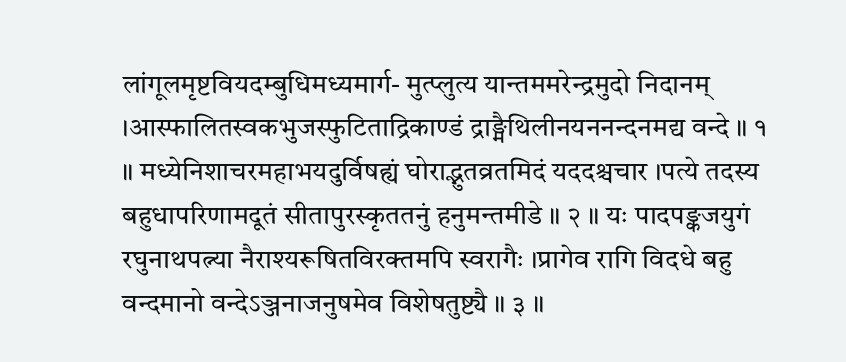लांगूलमृष्टवियदम्बुधिमध्यमार्ग- मुत्प्लुत्य यान्तममरेन्द्रमुदो निदानम् ।आस्फालितस्वकभुजस्फुटिताद्रिकाण्डं द्राङ्मैथिलीनयननन्दनमद्य वन्दे ॥ १ ॥ मध्येनिशाचरमहाभयदुर्विषह्यं घोराद्भुतव्रतमिदं यददश्चचार ।पत्ये तदस्य बहुधापरिणामदूतं सीतापुरस्कृततनुं हनुमन्तमीडे ॥ २ ॥ यः पादपङ्कजयुगं रघुनाथपत्न्या नैराश्यरूषितविरक्तमपि स्वरागैः ।प्रागेव रागि विदधे बहु वन्दमानो वन्देऽञ्जनाजनुषमेव विशेषतुष्ट्यै ॥ ३ ॥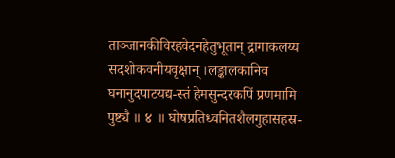ताञ्जानकीविरहवेदनहेतुभूतान् द्रागाकलय्य सदशोकवनीयवृक्षान् ।लङ्कालकानिव घनानुदपाटयद्य-स्तं हेमसुन्दरकपिं प्रणमामि पुष्ट्यै ॥ ४ ॥ घोषप्रतिध्वनितशैलगुहासहस्र-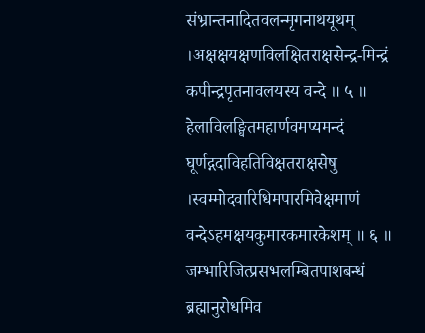संभ्रान्तनादितवलन्मृगनाथयूथम् ।अक्षक्षयक्षणविलक्षितराक्षसेन्द्र-मिन्द्रं कपीन्द्रपृतनावलयस्य वन्दे ॥ ५ ॥ हेलाविलङ्घितमहार्णवमप्यमन्दं घूर्णद्गदाविहतिविक्षतराक्षसेषु ।स्वम्मोदवारिधिमपारमिवेक्षमाणं वन्देऽहमक्षयकुमारकमारकेशम् ॥ ६ ॥ जम्भारिजित्प्रसभलम्बितपाशबन्धं ब्रह्मानुरोधमिव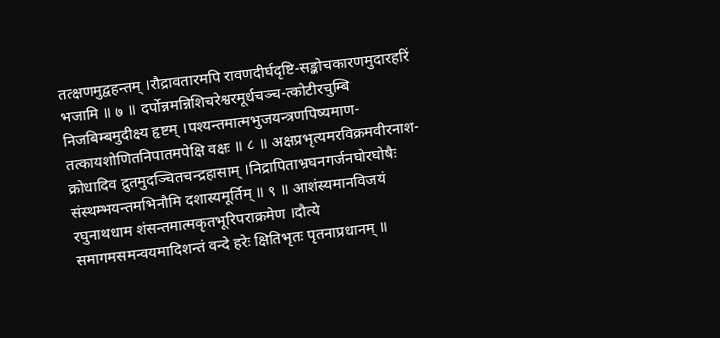तत्क्षणमुद्वहन्तम् ।रौद्रावतारमपि रावणदीर्घदृष्टि-सङ्कोचकारणमुदारहरिं भजामि ॥ ७ ॥ दर्पोन्नमन्निशिचरेश्वरमूर्धचञ्च-त्कोटीरचुम्बि निजबिम्बमुदीक्ष्य हृष्टम् ।पश्यन्तमात्मभुजयन्त्रणपिष्यमाण-तत्कायशोणितनिपातमपेक्षि वक्षः ॥ ८ ॥ अक्षप्रभृत्यमरविक्रमवीरनाश-क्रोधादिव द्रुतमुदञ्चितचन्द्रहासाम् ।निद्रापिताभ्रघनगर्जनघोरघोषैः संस्थम्भयन्तमभिनौमि दशास्यमूर्तिम् ॥ ९ ॥ आशंस्यमानविजयं रघुनाथधाम शंसन्तमात्मकृतभूरिपराक्रमेण ।दौत्ये समागमसमन्वयमादिशन्तं वन्दे हरेः क्षितिभृतः पृतनाप्रधानम् ॥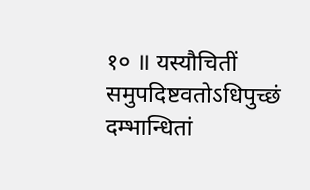१० ॥ यस्यौचितीं समुपदिष्टवतोऽधिपुच्छं दम्भान्धितां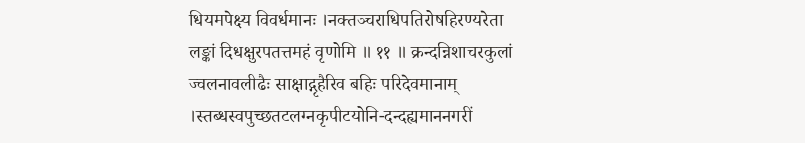धियमपेक्ष्य विवर्धमानः ।नक्तञ्चराधिपतिरोषहिरण्यरेता लङ्कां दिधक्षुरपतत्तमहं वृणोमि ॥ ११ ॥ क्रन्दन्निशाचरकुलां ज्वलनावलीढैः साक्षाद्गृहैरिव बहिः परिदेवमानाम् ।स्तब्धस्वपुच्छतटलग्नकृपीटयोनि-दन्दह्यमाननगरीं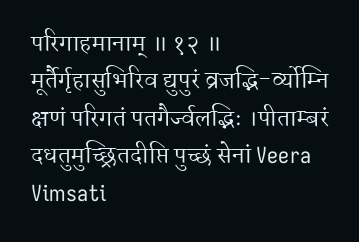परिगाहमानाम् ॥ १२ ॥ मूर्तैर्गृहासुभिरिव द्युपुरं व्रजद्भि-र्व्योम्नि क्षणं परिगतं पतगैर्ज्वलद्भिः ।पीताम्बरं दधतुमुच्छ्रितदीप्ति पुच्छं सेनां Veera Vimsati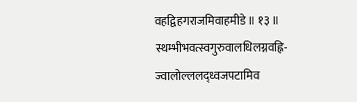वहद्विहगराजमिवाहमीडे ॥ १३ ॥ स्थम्भीभवत्स्वगुरुवालधिलग्नवह्नि-ज्वालोल्ललद्ध्वजपटामिव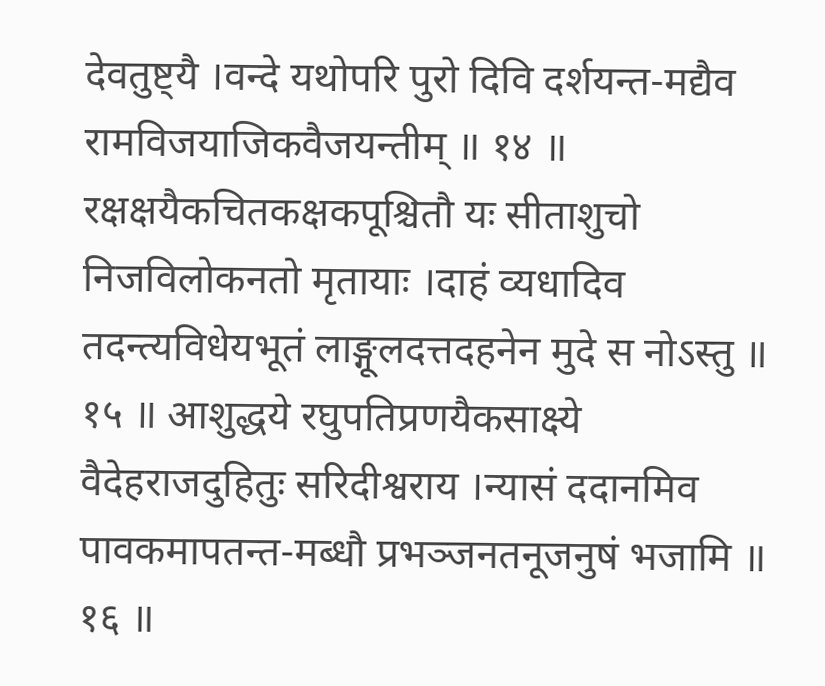देवतुष्ट्यै ।वन्दे यथोपरि पुरो दिवि दर्शयन्त-मद्यैव रामविजयाजिकवैजयन्तीम् ॥ १४ ॥ रक्षक्षयैकचितकक्षकपूश्चितौ यः सीताशुचो निजविलोकनतो मृतायाः ।दाहं व्यधादिव तदन्त्यविधेयभूतं लाङ्गूलदत्तदहनेन मुदे स नोऽस्तु ॥ १५ ॥ आशुद्धये रघुपतिप्रणयैकसाक्ष्ये वैदेहराजदुहितुः सरिदीश्वराय ।न्यासं ददानमिव पावकमापतन्त-मब्धौ प्रभञ्जनतनूजनुषं भजामि ॥ १६ ॥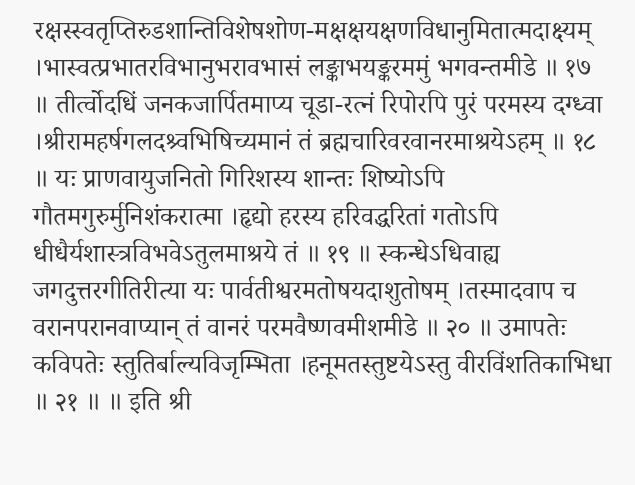रक्षस्स्वतृप्तिरुडशान्तिविशेषशोण-मक्षक्षयक्षणविधानुमितात्मदाक्ष्यम् ।भास्वत्प्रभातरविभानुभरावभासं लङ्काभयङ्करममुं भगवन्तमीडे ॥ १७ ॥ तीर्त्वोदधिं जनकजार्पितमाप्य चूडा-रत्नं रिपोरपि पुरं परमस्य दग्ध्वा ।श्रीरामहर्षगलदश्र्वभिषिच्यमानं तं ब्रह्मचारिवरवानरमाश्रयेऽहम् ॥ १८ ॥ यः प्राणवायुजनितो गिरिशस्य शान्तः शिष्योऽपि गौतमगुरुर्मुनिशंकरात्मा ।हृद्यो हरस्य हरिवद्धरितां गतोऽपि धीधैर्यशास्त्रविभवेऽतुलमाश्रये तं ॥ १९ ॥ स्कन्धेऽधिवाह्य जगदुत्तरगीतिरीत्या यः पार्वतीश्वरमतोषयदाशुतोषम् ।तस्मादवाप च वरानपरानवाप्यान् तं वानरं परमवैष्णवमीशमीडे ॥ २० ॥ उमापतेः कविपतेः स्तुतिर्बाल्यविजृम्भिता ।हनूमतस्तुष्टयेऽस्तु वीरविंशतिकाभिधा ॥ २१ ॥ ॥ इति श्री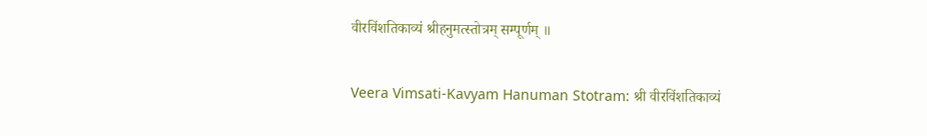वीरविंशतिकाव्यं श्रीहनुमत्स्तोत्रम् सम्पूर्णम् ॥

Veera Vimsati-Kavyam Hanuman Stotram: श्री वीरविंशतिकाव्यं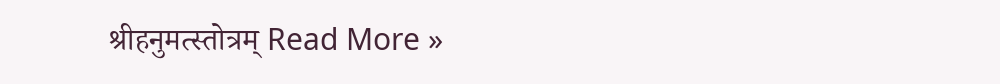श्रीहनुमत्स्तोत्रम् Read More »